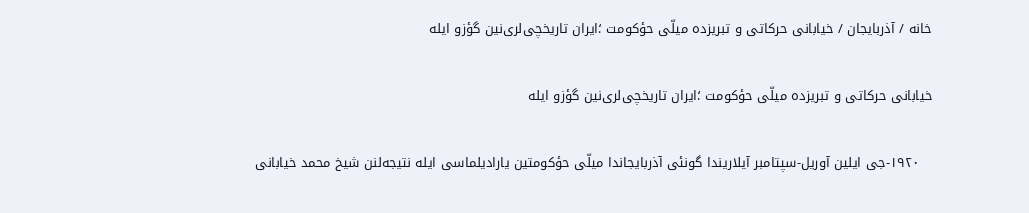خانه / آذربایجان / خیابانی حرکاتی و تبریزده میلّی حؤکومت ؛ایران تاریخچی‌‌لری‌نین گؤزو ایله

خیابانی حرکاتی و تبریزده میلّی حؤکومت ؛ایران تاریخچی‌‌لری‌نین گؤزو ایله

   ۱۹۲۰-جی ایلین آوریل-سپتامبر آیلاریندا گونئی آذربایجاندا میلّی حؤکومتین یارادیلماسی ایله نتیجه‌لنن شیخ محمد خیابانی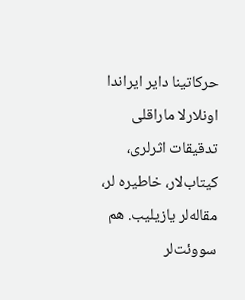حرکاتینا دایر ایراندا اونلارلا ماراقلی تدقیقات اثرلری، کیتاب‌لار، خاطیره لر، مقاله‌لر یازیلیب. هم سووئت‌لر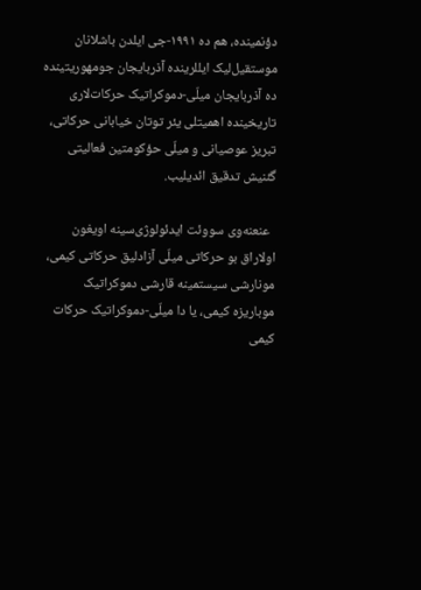دؤنمینده، هم ده ۱۹۹۱-جی ایلدن باشلانان موستقیل‌لیک ایللرینده آذربایجان جومهوریتینده ده آذربایجان میلّی-دموکراتیک حرکات‌لاری تاریخینده اهمیتلی یئر توتان خیابانی حرکاتی، تبریز عوصیانی و میلّی حؤکومتین فعالیتی گئنیش تدقیق ائدیلیب.

  عنعنه‌وی سووئت ایدئولوژی‌سینه اویغون اولاراق بو حرکاتی میلّی آزادلیق حرکاتی کیمی، مونارشی‌ سیستمینه قارشی دموکراتیک موباریزه کیمی، یا دا میلّی-دموکراتیک حرکات کیمی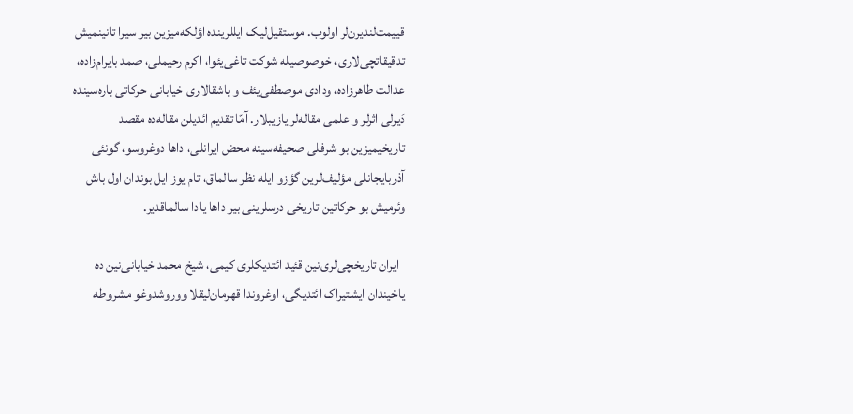قییمت‌لندیرن‌لر اولوب. موستقیل‌لیک ایللرینده اؤلکه‌میزین بیر سیرا تانینمیش تدقیقاتچی‌لاری، خوصوصیله شوکت تاغی‌یئوا، اکرم رحیملی، صمد بایرام‌زاده، عدالت طاهرزاده، ودادی موصطفی‌یئف و باشقالاری خیابانی حرکاتی باره‌سینده دَیرلی اثرلر و علمی مقاله‌لر یازیبلار. آمّا تقدیم ائدیلن مقاله‌ده مقصد تاریخیمیزین بو شرفلی صحیفه‌سینه محض ایرانلی، داها دوغروسو، گونئی آذربایجانلی مؤلیف‌لرین گؤزو ایله نظر سالماق، تام یوز ایل بوندان اول باش وئرمیش بو حرکاتین تاریخی درسلرینی بیر داها یادا سالماقدیر.

  ایران تاریخچی‌لری‌نین قئید ائتدیکلری کیمی، شیخ محمد خیابانی‌نین ده یاخیندان ایشتیراک ائتدیگی، اوغروندا قهرمان‌لیقلا ووروشدوغو مشروطه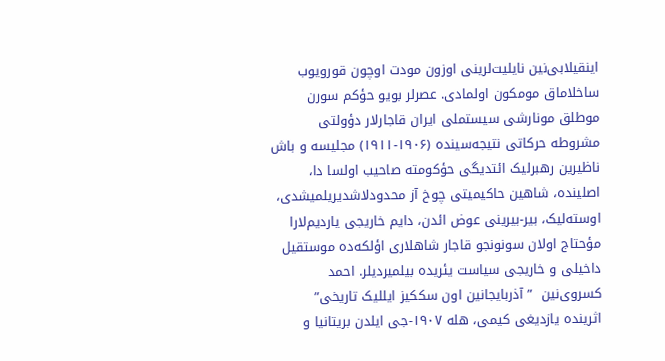اینقیلابی‌نین نایلیت‌لرینی اوزون مودت اوچون قورویوب ساخلاماق مومکون اولمادی. عصرلر بویو حؤکم سورن موطلق مونارشی سیستملی ایران قاجارلار دؤولتی مشروطه حرکاتی نتیجه‌سینده (۱۹۰۶-۱۹۱۱) مجلیسه و باش ناظیرین رهبرلیک ائتدیگی حؤکومته صاحیب اولسا دا، اصلینده، شاهین حاکیمیتی چوخ آز محدودلاشدیریلمیشدی، اوسته‌لیک، بیر-بیرینی عوض ائدن، دایم خاریجی یاردیم‌لارا مؤحتاج اولان سونونجو قاجار شاهلاری اؤلکه‌ده موستقیل داخیلی و خاریجی سیاست یئریده بیلمیردیلر. احمد کسروی‌نین  ” آذربایجانین اون سککیز ایللیک تاریخی‌”  اثرینده یازدیغی کیمی، هله ۱۹۰۷-جی ایلدن بریتانیا و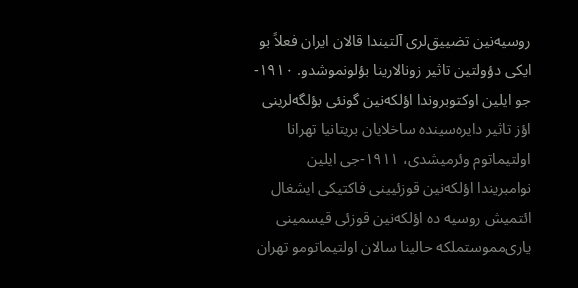روسیه‌نین تضییق‌لری آلتیندا قالان ایران فعلاً بو ایکی دؤولتین تاثیر زونالارینا بؤلونموشدو. ۱۹۱۰-جو ایلین اوکتوبروندا اؤلکه‌نین گونئی بؤلگه‌لرینی اؤز تاثیر دایره‌سینده ساخلایان بریتانیا تهرانا اولتیماتوم وئرمیشدی، ۱۹۱۱-جی ایلین نوامبریندا اؤلکه‌نین قوزئیینی فاکتیکی ایشغال ائتمیش روسیه‌ ده اؤلکه‌نین قوزئی قیسمینی یاری‌مموستملکه حالینا سالان اولتیماتومو تهران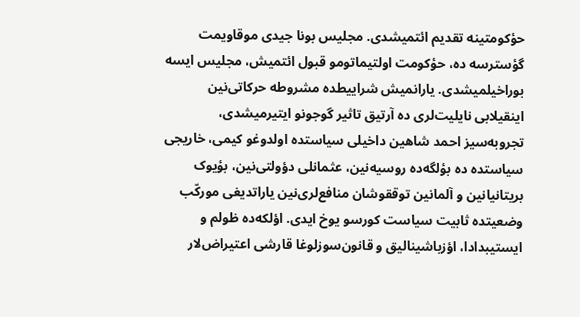حؤکومتینه تقدیم ائتمیشدی. مجلیس بونا جیدی موقاویمت گؤسترسه ده، حؤکومت اولتیماتومو قبول ائتمیش، مجلیس ایسه بوراخیلمیشدی. یارانمیش شراییطده مشروطه حرکاتی‌نین اینقیلابی نایلیت‌لری ده آرتیق تاثیر گوجونو ایتیرمیشدی، تجروبه‌سیز احمد شاهین داخیلی سیاستده اولدوغو کیمی، خاریجی سیاستده ده بؤلگه‌ده روسیه‌نین، عثمانلی‌ دؤولتی‌نین، بؤیوک بریتانیانین و آلمانین توققوشان منافع‌لری‌نین یاراتدیغی مورکّب وضعیتده ثابیت سیاست کورسو یوخ ایدی. اؤلکه‌ده ظولم و ایستیبدادا، اؤزباشینالیق و قانون‌سوزلوغا قارشی اعتیراض‌لار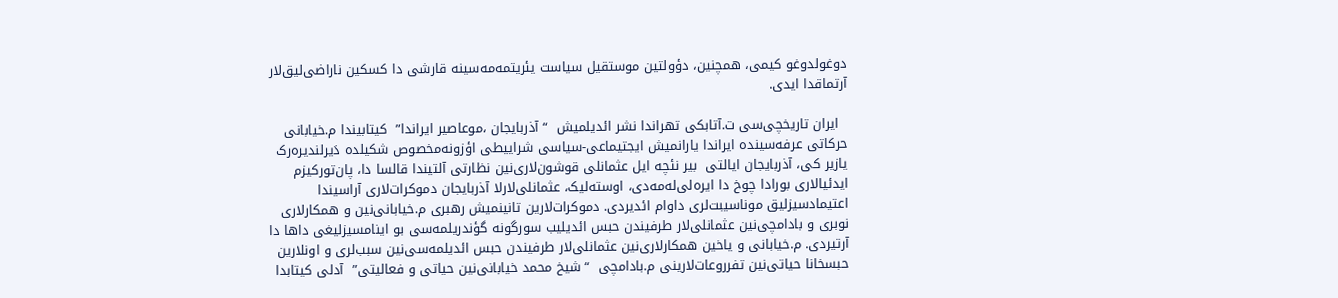دوغولدوغو کیمی، همچنین، دؤولتین موستقیل سیاست یئریتمه‌مه‌سینه قارشی دا کسکین ناراضی‌لیق‌لار آرتماقدا ایدی.

  ایران تاریخچی‌سی ت.آتابکی تهراندا نشر ائدیلمیش  “آذربایجان ،موعاصیر ایراندا‌”  کیتابیندا م.خیابانی حرکاتی عرفه‌سینده ایراندا یارانمیش ایجتیماعی-سیاسی شراییطی اؤزونه‌مخصوص شکیلده دَیرلندیره‌رک یازیر کی، آذربایجان ایالتی  بیر نئچه ایل عثمانلی‌ قوشون‌لاری‌نین نظارتی آلتیندا قالسا دا، پان‌تورکیزم ایدئیالاری بورادا چوخ دا ایره‌لی‌له‌مه‌دی، اوسته‌لیک، عثمانلی‌‌لارلا آذربایجان دموکرات‌لاری آراسیندا اعتیمادسیزلیق موناسیبت‌لری داوام ائدیردی. دموکرات‌لارین تانینمیش رهبری م.خیابانی‌نین و همکارلاری نوبری و بادامچی‌نین عثمانلی‌‌لار طرفیندن حبس ائدیلیب سورگونه گؤندریلمه‌سی بو اینامسیزلیغی داها دا آرتیردی. م.خیابانی و یاخین همکارلاری‌نین عثمانلی‌‌لار طرفیندن حبس ائدیلمه‌سی‌نین سبب‌لری و اونلارین حبسخانا حیاتی‌نین تفرروعات‌لارینی م.بادامچی  “شیخ محمد خیابانی‌نین حیاتی و فعالیتی‌”  آدلی کیتابدا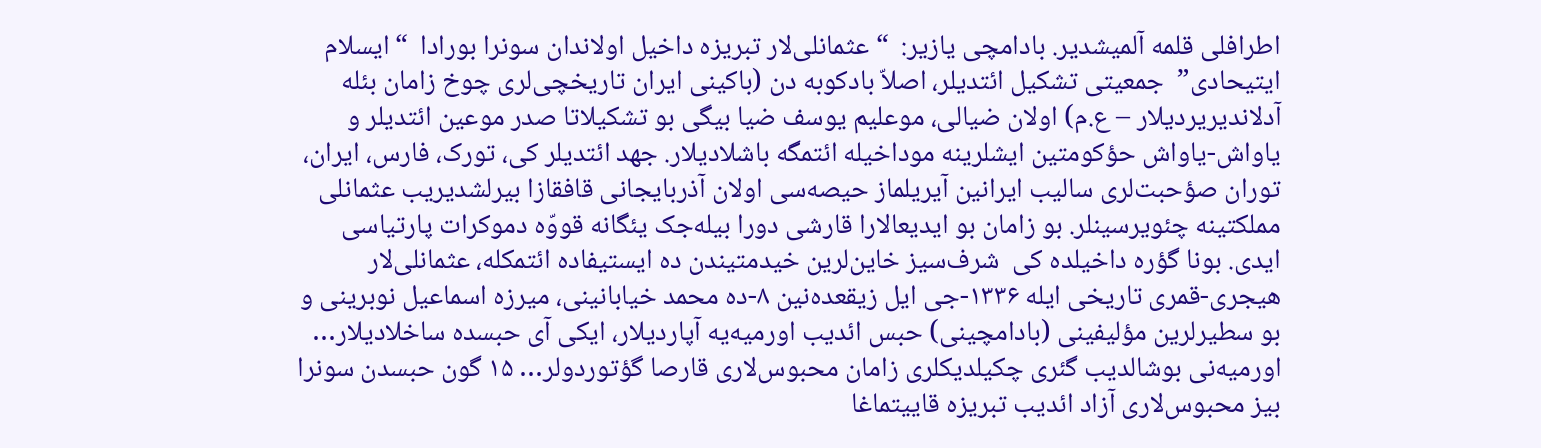اطرافلی قلمه آلمیشدیر. بادامچی یازیر:  “عثمانلی‌لار تبریزه داخیل اولاندان سونرا بورادا  “ایسلام ایتیحادی‌”  جمعیتی تشکیل ائتدیلر، اصلاّ بادکوبه دن (باکینی ایران تاریخچی‌لری چوخ زامان بئله آدلاندیریردیلار – ع.م) اولان ضیالی، موعلیم یوسف ضیا بیگی بو تشکیلاتا صدر موعین ائتدیلر و یاواش-یاواش حؤکومتین ایشلرینه موداخیله ائتمگه باشلادیلار. جهد ائتدیلر کی، تورک، فارس، ایران، توران صؤحبت‌لری سالیب ایرانین آیریلماز حیصه‌سی اولان آذربایجانی قافقازا بیرلشدیریب عثمانلی‌ مملکتینه چئویرسینلر. بو زامان بو ایدیعالارا قارشی دورا بیله‌جک یئگانه قووّه دموکرات پارتیاسی ایدی. بونا گؤره داخیلده کی  شرف‌سیز خاین‌لرین خیدمتیندن ده ایستیفاده ائتمکله، عثمانلی‌لار هیجری-قمری تاریخی ایله ۱۳۳۶-جی ایل زیقعده‌نین ۸-ده محمد خیابانینی، میرزه اسماعیل نوبرینی و بو سطیرلرین مؤلیفینی (بادامچینی) حبس ائدیب اورمیه‌یه آپاردیلار، ایکی آی حبسده ساخلادیلار… اورمیه‌نی بوشالدیب گئری چکیلدیکلری زامان محبوس‌لاری قارصا گؤتوردولر… ۱۵ گون حبسدن سونرا بیز محبوس‌لاری آزاد ائدیب تبریزه قاییتماغا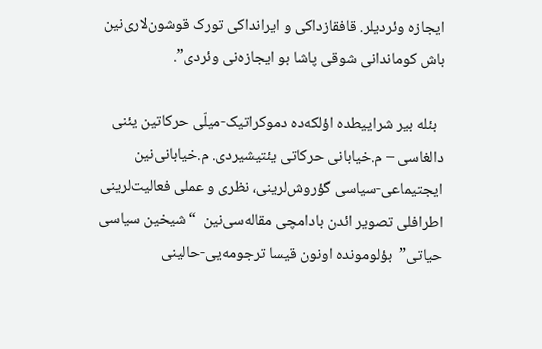ایجازه وئردیلر. قافقازداکی و ایرانداکی تورک قوشون‌لاری‌نین باش کوماندانی شوقی پاشا بو ایجازه‌نی وئردی‌”.

  بئله بیر شراییطده اؤلکه‌ده دموکراتیک-میلّی حرکاتین یئنی دالغاسی – م.خیابانی حرکاتی یئتیشیردی. م.خیابانی‌نین ایجتیماعی-سیاسی گؤروش‌لرینی، نظری و عملی فعالیت‌لرینی اطرافلی تصویر ائدن بادامچی مقاله‌سی‌نین  “شیخین سیاسی حیاتی‌”  بؤلومونده اونون قیسا ترجومه‌یی-حالینی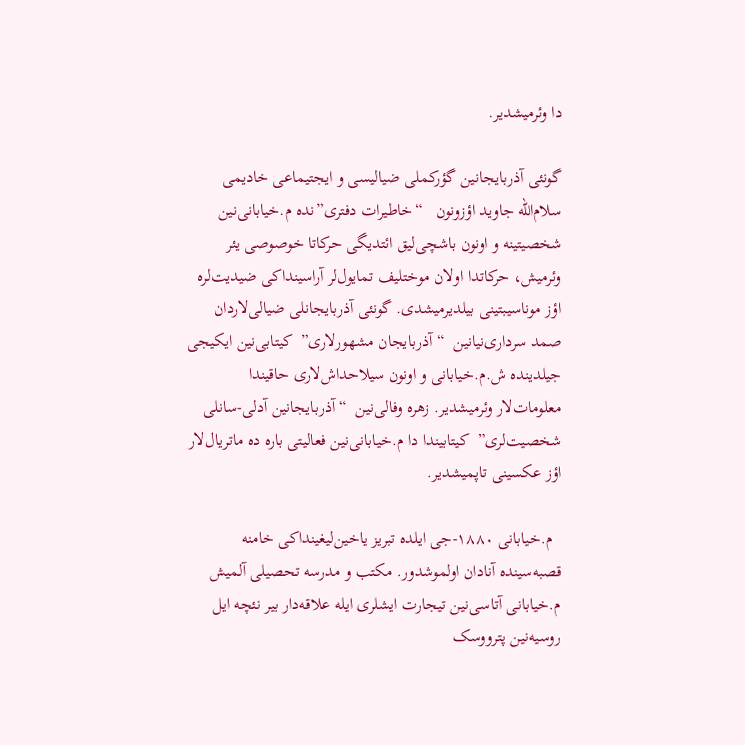دا وئرمیشدیر.

گونئی آذربایجانین گؤرکملی ضیالیسی و ایجتیماعی خادیمی سلام‌الله جاوید اؤزونون   “خاطیرات دفتری‌”نده م.خیابانی‌نین شخصیتینه و اونون باشچی‌لیق ائتدیگی حرکاتا خوصوصی یئر وئرمیش، حرکاتدا اولان موختلیف تمایول‌لر آراسینداکی ضیدیت‌لره اؤز موناسیبتینی بیلدیرمیشدی. گونئی آذربایجانلی ضیالی‌لاردان صمد سرداری‌نیانین  “آذربایجان مشهورلاری‌”  کیتابی‌نین ایکیجی جیلدینده ش.م.خیابانی و اونون سیلاحداش‌لاری حاقیندا معلومات‌لار وئرمیشدیر. زهره وفالی‌نین  “آذربایجانین آدلی-سانلی شخصیت‌لری‌”  کیتابیندا دا م.خیابانی‌نین فعالیتی باره ده ماتریال‌لار اؤز عکسینی تاپمیشدیر.

  م.خیابانی ۱۸۸۰-جی ایلده تبریز یاخین‌لیغینداکی خامنه قصبه‌سینده آنادان اولموشدور. مکتب و مدرسه تحصیلی آلمیش م.خیابانی آتاسی‌نین تیجارت ایشلری ایله علاقه‌دار بیر نئچه ایل روسیه‌نین پترووسک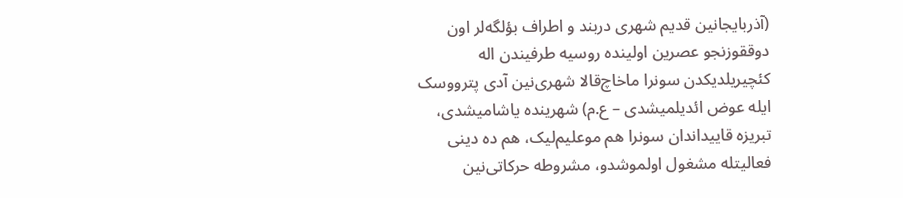(آذربایجانین قدیم شهری دربند و اطراف بؤلگه‌لر اون دوققوزنجو عصرین اولینده روسیه‌ طرفیندن اله کئچیریلدیکدن سونرا ماخاچ‌قالا شهری‌نین آدی پترووسک ایله عوض ائدیلمیشدی – ع.م) شهرینده یاشامیشدی، تبریزه قاییداندان سونرا هم موعلیم‌لیک، هم ده دینی فعالیتله مشغول اولموشدو، مشروطه حرکاتی‌نین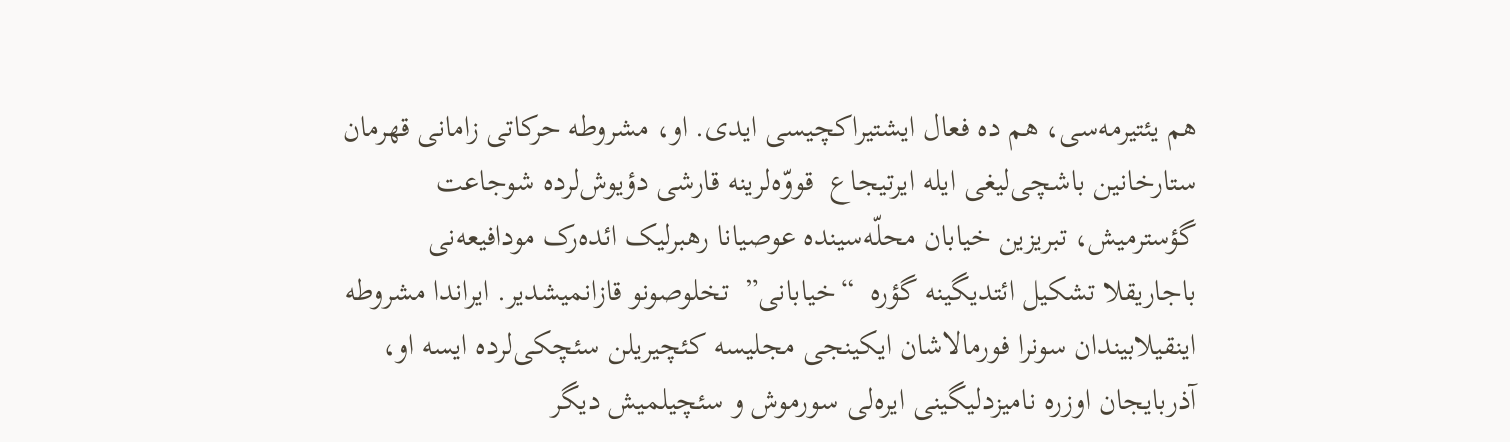هم یئتیرمه‌سی، هم ده فعال ایشتیراکچیسی ایدی. او، مشروطه حرکاتی زامانی قهرمان ستارخانین باشچی‌لیغی ایله ایرتیجاع  قووّه‌‌لرینه قارشی دؤیوش‌لرده شوجاعت گؤسترمیش، تبریزین خیابان محلّه‌سینده عوصیانا رهبرلیک ائده‌رک مودافیعه‌نی باجاریقلا تشکیل ائتدیگینه گؤره  “خیابانی‌”  تخلوصونو قازانمیشدیر. ایراندا مشروطه اینقیلابیندان سونرا فورمالاشان ایکینجی مجلیسه کئچیریلن سئچکی‌لرده ایسه او، آذربایجان اوزره نامیزدلیگینی ایره‌لی سورموش و سئچیلمیش دیگر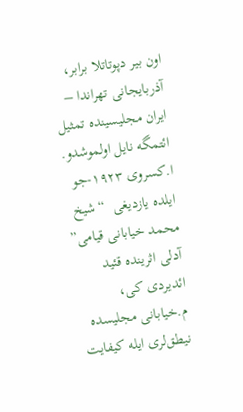اون بیر دپوتاتلا برابر، آذربایجانی تهراندا – ایران مجلیسینده تمثیل ائتمگه نایل اولموشدو. ا.کسروی ۱۹۲۳-جو ایلده یازدیغی  “شیخ محمد خیابانی قیامی‌”  آدلی اثرینده قئید ائدیردی کی، م.خیابانی مجلیسده نیطق‌لری ایله کیفایت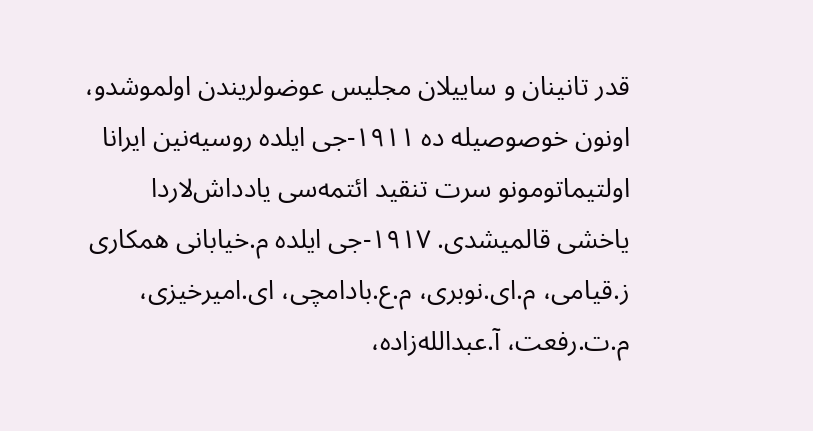قدر تانینان و ساییلان مجلیس عوضولریندن اولموشدو، اونون خوصوصیله ده ۱۹۱۱-جی ایلده روسیه‌نین ایرانا اولتیماتومونو سرت تنقید ائتمه‌سی یادداش‌لاردا یاخشی قالمیشدی. ۱۹۱۷-جی ایلده م.خیابانی همکاری ز.قیامی، م.ای.نوبری، م.ع.بادامچی، ای.امیرخیزی، م.ت.رفعت، آ.عبدالله‌زاده،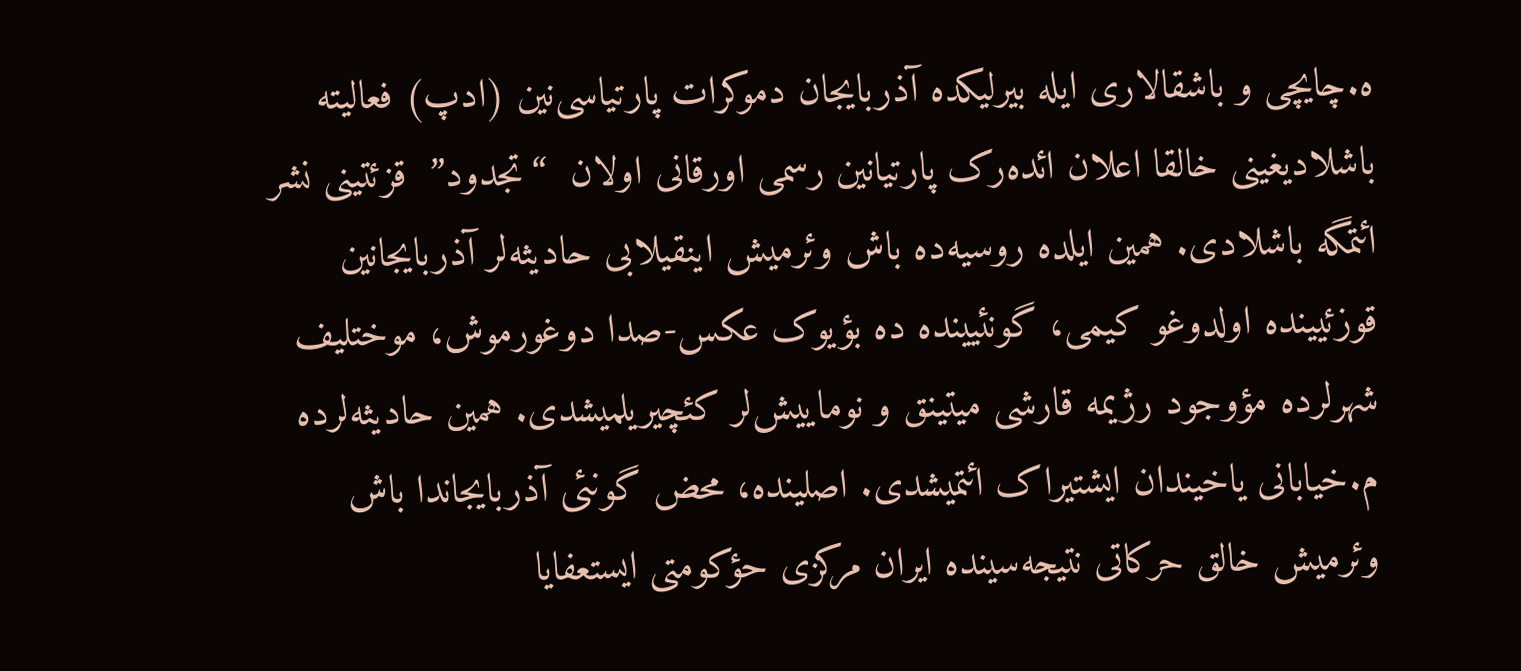ه.چایچی و باشقالاری ایله بیرلیکده آذربایجان دموکرات پارتیاسی‌نین (ادپ) فعالیته باشلادیغینی خالقا اعلان ائده‌رک پارتیانین رسمی اورقانی اولان  “تجدود‌”  قزئتینی نشر ائتمگه باشلادی. همین ایلده روسیه‌ده باش وئرمیش اینقیلابی حادیثه‌لر آذربایجانین قوزئیینده اولدوغو کیمی، گونئیینده ده بؤیوک عکس-صدا دوغورموش، موختلیف شهرلرده مؤوجود رژیمه قارشی میتینق و نوماییش‌لر کئچیریلمیشدی. همین حادیثه‌لرده م.خیابانی یاخیندان ایشتیراک ائتمیشدی. اصلینده، محض گونئی آذربایجاندا باش وئرمیش خالق حرکاتی نتیجه‌سینده ایران مرکزی حؤکومتی ایستعفایا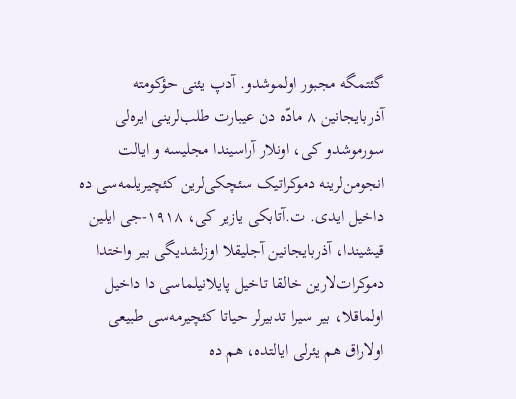گئتمگه مجبور اولموشدو. آدپ یئنی حؤکومته آذربایجانین ۸ مادّه دن عیبارت طلب‌لرینی ایره‌لی سورموشدو کی، اونلار آراسیندا مجلیسه و ایالت انجومن‌لرینه دموکراتیک سئچکی‌لرین کئچیریلمه‌سی ده داخیل ایدی. ت.آتابکی یازیر کی، ۱۹۱۸-جی ایلین قیشیندا، آذربایجانین آجلیقلا اوزلشدیگی بیر واختدا دموکرات‌لارین خالقا تاخیل پایلانیلماسی دا داخیل اولماقلا، بیر سیرا تدبیرلر حیاتا کئچیرمه‌سی طبیعی اولاراق هم یئرلی ایالتده، هم ده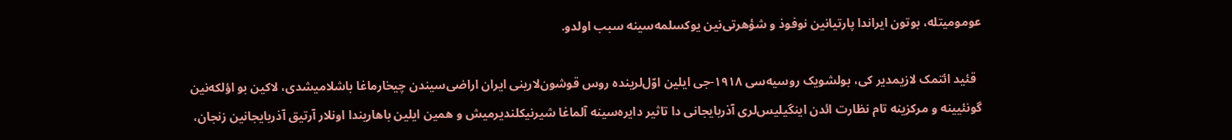عومومیتله، بوتون ایراندا پارتیانین نوفوذ و شؤهرتی‌نین یوکسلمه‌سینه سبب اولدو.

  قئید ائتمک لازیمدیر کی، بولشویک روسیه‌سی ۱۹۱۸-جی ایلین اوّل‌لرینده روس قوشون‌لارینی ایران اراضی‌سیندن چیخارماغا باشلامیشدی، لاکین بو اؤلکه‌نین گونئیینه و مرکزینه تام نظارت ائدن اینگیلیس‌لری آذربایجانی دا تاثیر دایره‌سینه آلماغا شیرنیکلندیرمیش و همین ایلین باهاریندا اونلار آرتیق آذربایجانین زنجان،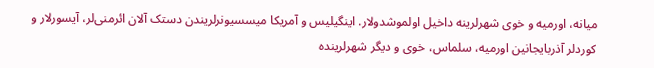میانه، اورمیه و خوی شهرلرینه داخیل اولموشدولار. اینگیلیس و آمریکا میسسیونرلریندن دستک آلان ائرمنی‌لر، آیسورلار و کوردلر آذربایجانین اورمیه، سلماس، خوی و دیگر شهرلرینده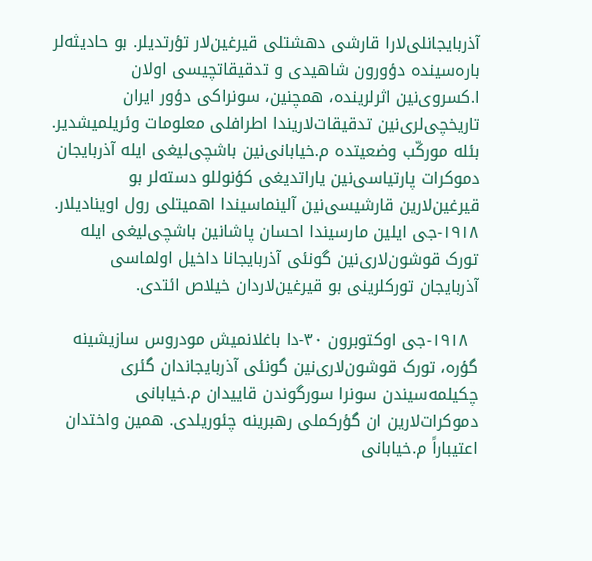آذربایجانلی‌لارا قارشی دهشتلی قیرغین‌لار تؤرتدیلر. بو حادیثه‌لر باره‌سینده دؤورون شاهیدی و تدقیقاتچیسی اولان ا.کسروی‌نین اثرلرینده، همچنین، سونراکی دؤور ایران تاریخچی‌لری‌نین تدقیقات‌لاریندا اطرافلی معلومات وئریلمیشدیر. بئله مورکّب وضعیتده م.خیابانی‌نین باشچی‌لیغی ایله آذربایجان دموکرات پارتیاسی‌نین یاراتدیغی کؤنوللو دسته‌لر بو قیرغین‌لارین قارشیسی‌نین آلینماسیندا اهمیتلی رول اوینادیلار. ۱۹۱۸-جی ایلین مارسیندا احسان پاشانین باشچی‌لیغی ایله تورک قوشون‌لاری‌نین گونئی آذربایجانا داخیل اولماسی آذربایجان تورکلرینی بو قیرغین‌لاردان خیلاص ائتدی.

  ۱۹۱۸-جی اوکتوبرون ۳۰-دا باغلانمیش مودروس سازیشینه گؤره، تورک قوشون‌لاری‌نین گونئی آذربایجاندان گئری چکیلمه‌سیندن سونرا سورگوندن قاییدان م.خیابانی دموکرات‌لارین ان گؤرکملی رهبرینه چئوریلدی. همین واختدان اعتیباراً م.خیابانی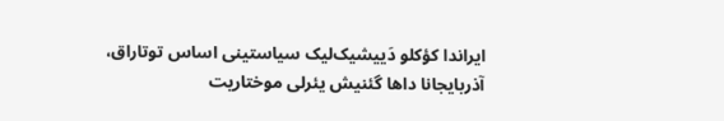ایراندا کؤکلو دَییشیک‌لیک سیاستینی اساس توتاراق، آذربایجانا داها گئنیش یئرلی موختاریت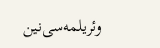وئریلمه‌سی‌نین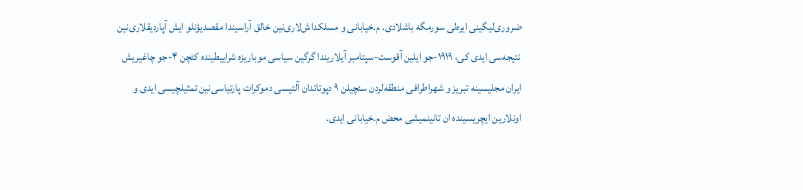ضروری‌لیگینی ایره‌لی سورمگه باشلادی. م.خیابانی و مسلکداش‌لاری‌نین خالق آراسیندا مقصدیؤنلو ایش آپاردیقلاری‌نین نتیجه‌سی ایدی کی، ۱۹۱۹-جو ایلین آقوست-سپتامبر آیلاریندا گرگین سیاسی موباریزه شراییطینده کئچن ۴-جو چاغیریش ایران مجلیسینه تبریز و شهراطرافی منطقه‌لردن سئچیلن ۹ دپوتاتدان آلتیسی دموکرات پارتیاسی‌نین تمثیلچیسی ایدی و اونلارین ایچریسینده ان تانینمیشی محض م.خیابانی ایدی.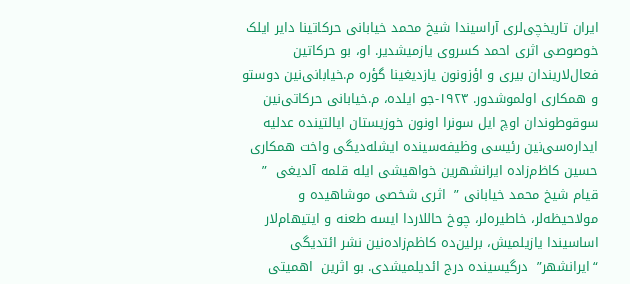ایران تاریخچی‌لری آراسیندا شیخ محمد خیابانی حرکاتینا دایر ایلک خوصوصی اثری احمد کسروی یازمیشدیر. او، بو حرکاتین فعال‌لاریندان بیری و اؤزونون یازدیغینا گؤره م.خیابانی‌نین دوستو و همکاری اولموشدور. ۱۹۲۳-جو ایلده، م.خیابانی حرکاتی‌نین سوقوطوندان اوچ ایل سونرا اونون خوزیستان ایالتینده عدلیه ایداره‌سی‌نین رئیسی وظیفه‌سینده ایشله‌دیگی واخت همکاری حسین کاظ‌م‌زاده ایرانشهرین خواهیشی ایله قلمه آلدیغی  ” قیام شیخ محمد خیابانی ‌”  اثری شخصی موشاهیده و مولاحیظه‌لر، خاطیره‌لر، چوخ حاللاردا ایسه طعنه و ایتیهام‌لار اساسیندا یازیلمیش، برلین‌ده کاظم‌زاده‌نین نشر ائتدیگی  “ایرانشهر‌”  درگیسینده درج ائدیلمیشدی. بو اثرین  اهمیتی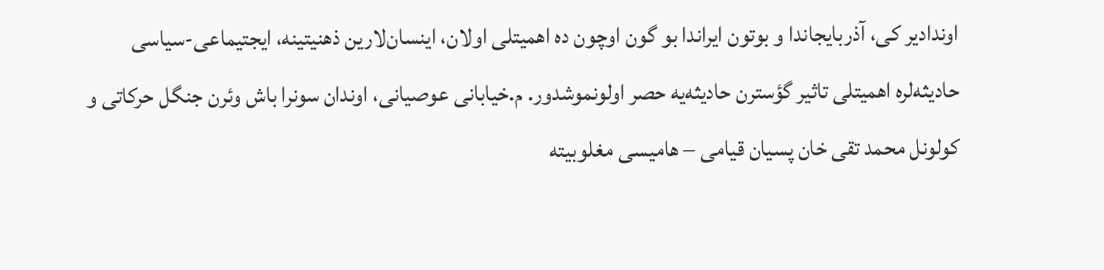اوندادیر کی، آذربایجاندا و بوتون ایراندا بو گون اوچون ده اهمیتلی اولان، اینسان‌لارین ذهنیتینه، ایجتیماعی-سیاسی حادیثه‌لره اهمیتلی تاثیر گؤسترن حادیثه‌یه حصر اولونموشدور. م.خیابانی عوصیانی، اوندان سونرا باش وئرن جنگل حرکاتی و کولونل محمد تقی خان پسیان قیامی – هامیسی مغلوبیته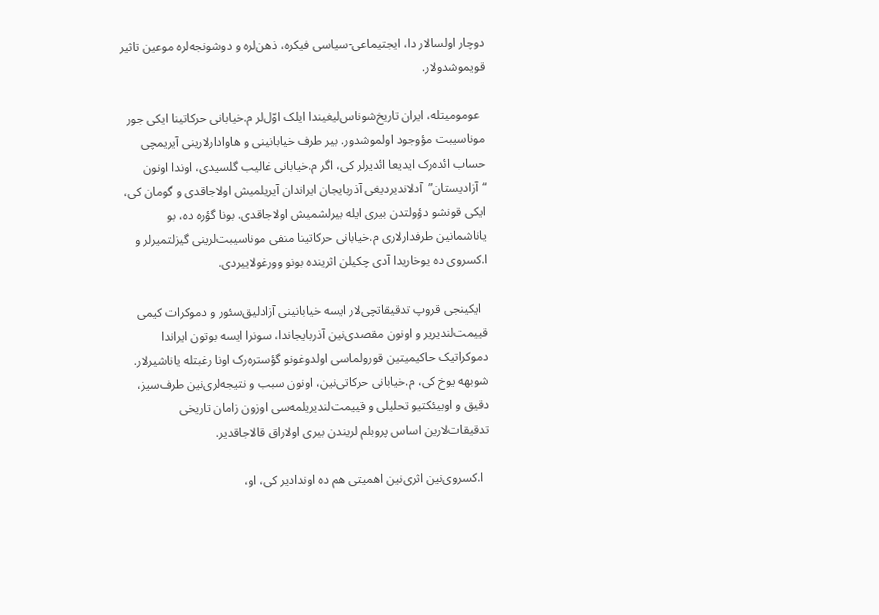دوچار اولسالار دا، ایجتیماعی-سیاسی فیکره، ذهن‌لره و دوشونجه‌لره موعین تاثیر قویموشدولار.

  عومومیتله، ایران تاریخ‌شوناس‌لیغیندا ایلک اوّل‌لر م.خیابانی حرکاتینا ایکی جور موناسیبت مؤوجود اولموشدور. بیر طرف خیابانینی و هاوادارلارینی آیریمچی حساب ائده‌رک ایدیعا ائدیرلر کی، اگر م.خیابانی غالیب گلسیدی، اوندا اونون  “آزادیستان”  آدلاندیردیغی آذربایجان ایراندان آیریلمیش اولاجاقدی و گومان کی، ایکی قونشو دؤولتدن بیری ایله بیرلشمیش اولاجاقدی. بونا گؤره ده، بو یاناشمانین طرفدارلاری م.خیابانی حرکاتینا منفی موناسیبت‌لرینی گیزلتمیرلر و ا.کسروی ده یوخاریدا آدی چکیلن اثرینده بونو وورغولاییردی.

  ایکینجی قروپ تدقیقاتچی‌لار ایسه خیابانینی آزادلیق‌سئور و دموکرات کیمی قییمت‌لندیریر و اونون مقصدی‌نین آذربایجاندا، سونرا ایسه بوتون ایراندا دموکراتیک حاکیمیتین قورولماسی اولدوغونو گؤستره‌رک اونا رغبتله یاناشیرلار. شوبهه یوخ کی، م.خیابانی حرکاتی‌نین، اونون سبب و نتیجه‌لری‌نین طرف‌سیز، دقیق و اوبیئکتیو تحلیلی و قییمت‌لندیریلمه‌سی اوزون زامان تاریخی تدقیقات‌لارین اساس پروبلم لریندن بیری اولاراق قالاجاقدیر.

  ا.کسروی‌نین اثری‌نین اهمیتی هم ده اوندادیر کی، او،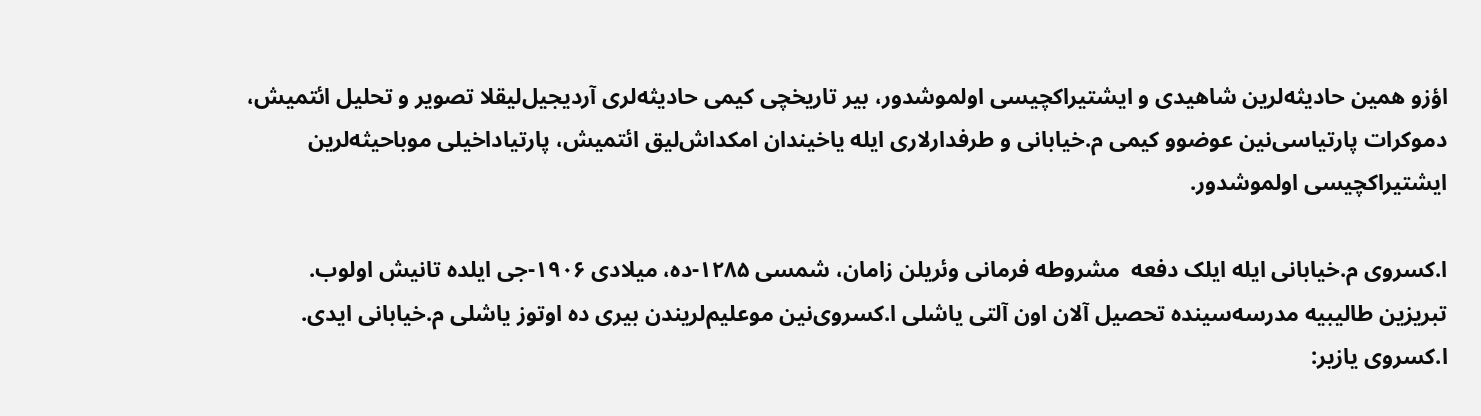اؤزو همین حادیثه‌لرین شاهیدی و ایشتیراکچیسی اولموشدور، بیر تاریخچی‌ کیمی حادیثه‌لری آردیجیل‌لیقلا تصویر و تحلیل ائتمیش، دموکرات پارتیاسی‌نین عوضوو کیمی م.خیابانی و طرفدارلاری ایله یاخیندان امکداش‌لیق ائتمیش، پارتیاداخیلی موباحیثه‌لرین ایشتیراکچیسی اولموشدور.

ا.کسروی م.خیابانی ایله ایلک دفعه  مشروطه فرمانی وئریلن زامان، شمسی ۱۲۸۵-ده، میلادی ۱۹۰۶-جی ایلده تانیش اولوب. تبریزین طالیبیه مدرسه‌سینده تحصیل آلان اون آلتی یاشلی ا.کسروی‌نین موعلیم‌لریندن بیری ده اوتوز یاشلی م.خیابانی ایدی. ا.کسروی یازیر: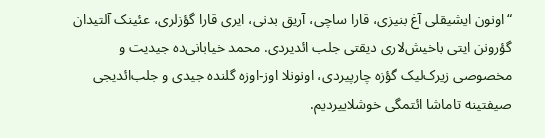“اونون ایشیقلی آغ بنیزی، قارا ساچی، آریق بدنی، ایری قارا گؤزلری، عئینک آلتیدان گؤرونن ایتی باخیش‌لاری دیقتی جلب ائدیردی. محمد خیابانی‌ده جیدیت و مخصوصی زیرک‌لیک گؤزه چارپیردی، اونونلا اوز-اوزه گلنده جیدی و جلب‌ائدیجی صیفتینه تاماشا ائتمگی خوشلاییردیم.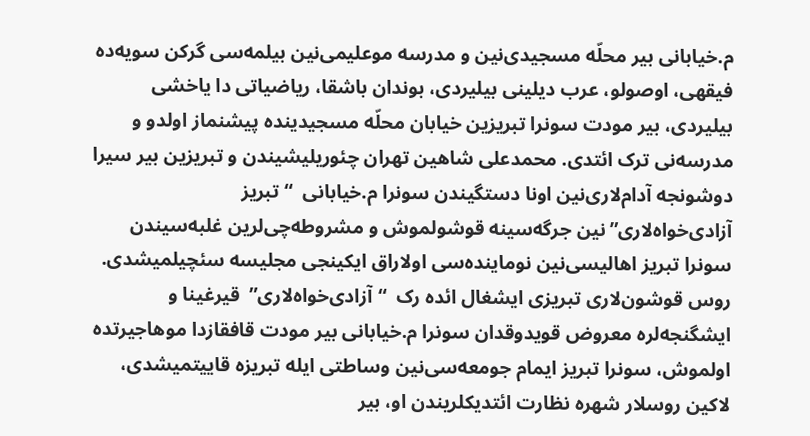م.خیابانی بیر محلّه مسجیدی‌نین و مدرسه موعلیمی‌نین بیلمه‌سی گرکن سویه‌ده فیقهی، اوصولو، عرب دیلینی بیلیردی، بوندان باشقا، ریاضیاتی دا یاخشی بیلیردی، بیر مودت سونرا تبریزین خیابان محلّه مسجیدینده پیشنماز اولدو و مدرسه‌نی ترک ائتدی. محمدعلی شاهین تهران چئوریلیشیندن و تبریزین بیر سیرا دوشونجه آدام‌لاری‌نین اونا دستگیندن سونرا م.خیابانی  “تبریز آزادی‌خواه‌لاری”نین جرگه‌سینه قوشولموش و مشروطه‌چی‌لرین غلبه‌سیندن سونرا تبریز اهالیسی‌نین نوماینده‌سی اولاراق ایکینجی مجلیسه سئچیلمیشدی. روس قوشون‌لاری تبریزی ایشغال ائده رک  “آزادی‌خواه‌لاری”  قیرغینا و ایشگنجه‌لره معروض قویدوقدان سونرا م.خیابانی بیر مودت قافقازدا موهاجیرتده اولموش، سونرا تبریز ایمام جومعه‌سی‌نین وساطتی ایله تبریزه قاییتمیشدی، لاکین روسلار شهره نظارت ائتدیکلریندن او، بیر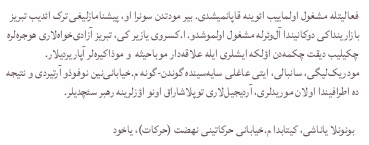فعالیتله مشغول اولماییب ائوینه قاپانمیشدی. بیر مودتدن سونرا او، پیشنامازلیغی ترک ائدیب تبریز بازارینداکی دوکانیندا آل‌وئرله مشغول اولموشدو. ا.کسروی یازیر کی، تبریز آزادی‌خواه‌لاری هوجره‌لره چکیلیب دیقت چکمه‌دن اؤلکه ایشلری ایله علاقه‌دار موباحیثه  و موذاکیره‌لر آپاریردیلار. مودریک‌لیگی، سانبالی، ایتی عاغلی سایه‌سینده گوندن-گونه م.خیابانی‌نین نوفوذو آرتیردی و نتیجه ده اطرافیندا اولان موریدلری، آردیجیل‌لاری توپلاشاراق اونو اؤزلرینه رهبر سئچدیلر.

  بونونلا یاناشی، کیتابدا م.خیابانی حرکاتینی نهضت (حرکات)، یاخود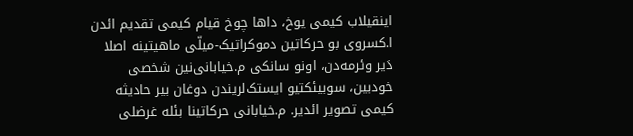اینقیلاب کیمی یوخ، داها چوخ قیام کیمی تقدیم ائدن ا.کسروی بو حرکاتین دموکراتیک-میلّی ماهیتینه اصلا دَیر وئرمه‌دن، اونو سانکی م.خیابانی‌نین شخصی خودبین، سوبیئکتیو ایستک‌لریندن دوغان بیر حادیثه  کیمی تصویر ائدیر. م.خیابانی حرکاتینا بئله غرضلی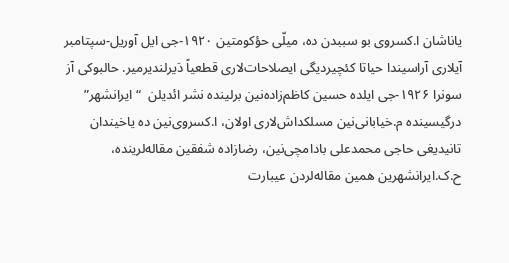یاناشان ا.کسروی بو سببدن ده، میلّی حؤکومتین ۱۹۲۰-جی ایل آوریل-سپتامبر آیلاری آراسیندا حیاتا کئچیردیگی ایصلاحات‌لاری قطعیاً دَیرلندیرمیر. حالبوکی آز سونرا ۱۹۲۶-جی ایلده حسین کاظم‌زاده‌نین برلینده نشر ائدیلن  “ایرانشهر‌” درگیسینده م.خیابانی‌نین مسلکداش‌لاری اولان، ا.کسروی‌نین ده یاخیندان تانیدیغی حاجی محمدعلی بادامچی‌نین، رضازاده شفقین مقاله‌لرینده، ح.ک.ایرانشهرین همین مقاله‌لردن عیبارت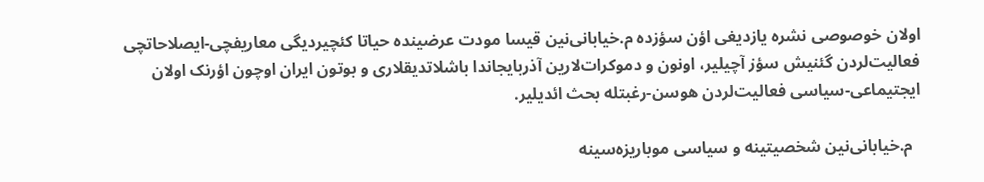اولان خوصوصی نشره یازدیغی اؤن سؤزده م.خیابانی‌نین قیسا مودت عرضینده حیاتا کئچیردیگی معاریفچی-ایصلاحاتچی فعالیت‌لردن گئنیش سؤز آچیلیر، اونون و دموکرات‌لارین آذربایجاندا باشلاتدیقلاری و بوتون ایران اوچون اؤرنک اولان ایجتیماعی-سیاسی فعالیت‌لردن هوسن-رغبتله بحث ائدیلیر.

  م.خیابانی‌نین شخصیتینه و سیاسی موباریزه‌سینه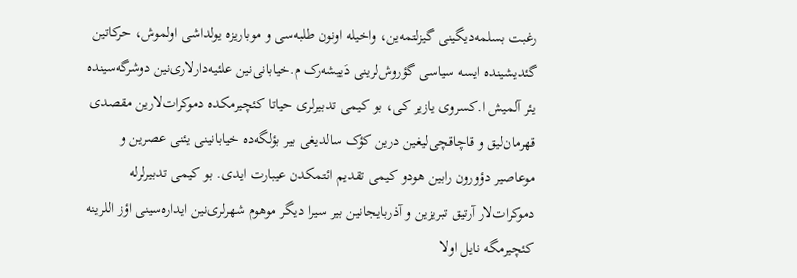رغبت بسلمه‌دیگینی گیزلتمه‌ین، واخیله اونون طلبه‌سی و موباریزه یولداشی اولموش، حرکاتین گئدیشینده ایسه سیاسی گؤروش‌لرینی دَییشه‌رک م.خیابانی‌نین علئیه‌دارلاری‌نین دوشرگه‌سینده یئر آلمیش ا.کسروی یازیر کی، بو کیمی تدبیرلری حیاتا کئچیرمکده دموکرات‌لارین مقصدی قهرمان‌لیق و قاچاقچی‌لیغین درین کؤک سالدیغی بیر بؤلگه‌ده خیابانینی یئنی عصرین و موعاصیر دؤورون رابین هودو کیمی تقدیم ائتمکدن عیبارت ایدی. بو کیمی تدبیرلرله دموکرات‌لار آرتیق تبریزین و آذربایجانین بیر سیرا دیگر موهوم شهرلری‌نین ایداره‌سینی اؤز اللرینه کئچیرمگه نایل اولا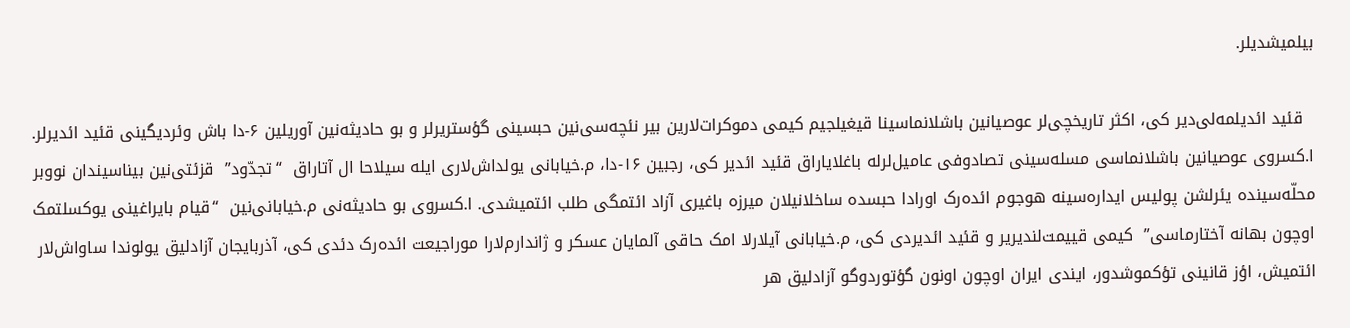بیلمیشدیلر.

  قئید ائدیلمه‌لی‌دیر کی، اکثر تاریخچی‌لر عوصیانین باشلانماسینا قیغیلجیم کیمی دموکرات‌لارین بیر نئچه‌سی‌نین حبسینی گؤستریرلر و بو حادیثه‌‌نین آوریلین ۶-دا باش وئردیگینی قئید ائدیرلر. ا.کسروی عوصیانین باشلانماسی مسله‌سینی تصادوفی عامیل‌لرله باغلایاراق قئید ائدیر کی، رجبین ۱۶-دا، م.خیابانی یولداش‌لاری ایله سیلاحا ال آتاراق  “تجدّود‌”  قزئتی‌نین بیناسیندان نووبر محلّه‌سینده یئرلشن پولیس ایداره‌سینه هوجوم ائده‌رک اورادا حبسده ساخلانیلان میرزه باغیری آزاد ائتمگی طلب ائتمیشدی. ا.کسروی بو حادیثه‌نی م.خیابانی‌نین  “قیام بایراغینی یوکسلتمک اوچون بهانه آختارماسی‌”  کیمی قییمت‌لندیریر و قئید ائدیردی کی، م.خیابانی آیلارلا امک حاقی آلمایان عسکر و ژاندارم‌لارا موراجیعت ائده‌رک دئدی کی، آذربایجان آزادلیق یولوندا ساواش‌لار ائتمیش، اؤز قانینی تؤکموشدور، ایندی ایران اوچون اونون گؤتوردوگو آزادلیق هر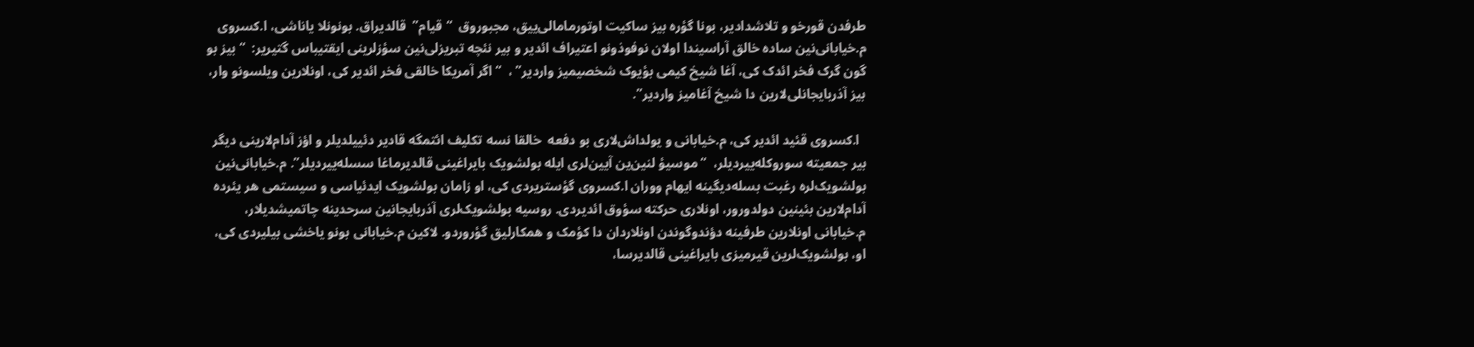طرفدن قورخو و تلاشدادیر، بونا گؤره بیز ساکیت اوتورمامالی‌ییق، مجبوروق  “قیام‌”  قالدیراق. بونونلا یاناشی، ا.کسروی م.خیابانی‌نین ساده خالق آراسیندا اولان نوفوذونو اعتیراف ائدیر و بیر نئچه تبریزلی‌نین سؤزلرینی ایقتیباس گتیریر:  “بیز بو گون گرک فخر ائدک کی، آغا شیخ کیمی بؤیوک شخصیمیز واردیر‌” ،  “اگر آمریکا خالقی فخر ائدیر کی، اونلارین ویلسونو وار، بیز آذربایجانلی‌لارین دا شیخ آغامیز واردیر‌”.

  ا.کسروی قئید ائدیر کی، م.خیابانی و یولداش‌لاری بو دفعه  خالقا نسه تکلیف ائتمگه قادیر دئییلدیلر و اؤز آدام‌لارینی دیگر بیر جمعیته سوروکله‌ییردیلر،  “موسیؤ لنین‌ین آیین‌لری ایله بولشویک بایراغینی قالدیرماغا سسله‌ییردیلر”. م.خیابانی‌نین بولشویک‌لره رغبت بسله‌دیگینه ایهام ووران ا.کسروی گؤستریردی کی، او زامان بولشویک ایدئیاسی و سیستمی هر یئرده آدام‌لارین بئینین دولدورور، اونلاری حرکته سؤوق ائدیردی. روسیه‌ بولشویک‌لری آذربایجانین سرحدینه چاتمیشدیلار، م.خیابانی اونلارین طرفینه دؤندوگوندن اونلاردان دا کؤمک و همکارلیق گؤروردو. لاکین م.خیابانی بونو یاخشی بیلیردی کی، او، بولشویک‌لرین قیرمیزی بایراغینی قالدیرسا،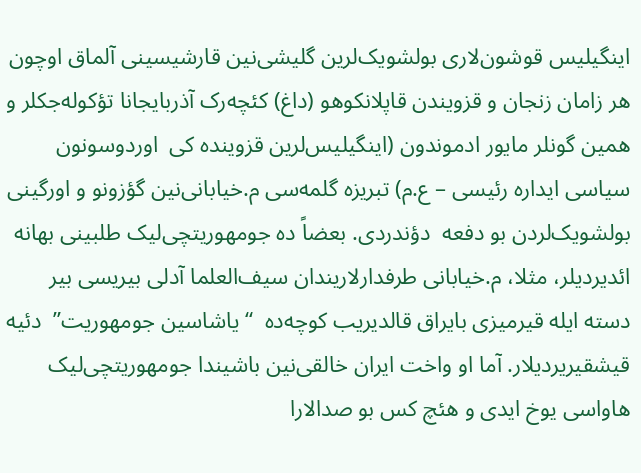اینگیلیس قوشون‌لاری بولشویک‌لرین گلیشی‌نین قارشیسینی آلماق اوچون هر زامان زنجان و قزویندن قاپلانکوهو (داغ) کئچه‌رک آذربایجانا تؤکوله‌جکلر و همین گونلر مایور ادموندون (اینگیلیس‌لرین قزوینده کی  اوردوسونون سیاسی ایداره رئیسی – ع.م) تبریزه گلمه‌سی م.خیابانی‌نین گؤزونو و اورگینی بولشویک‌لردن بو دفعه  دؤندردی. بعضاً ده جومهوریتچی‌لیک طلبینی بهانه ائدیردیلر، مثلا، م.خیابانی طرفدارلاریندان سیف‌العلما آدلی بیریسی بیر دسته ایله قیرمیزی بایراق قالدیریب کوچه‌ده  “یاشاسین جومهوریت‌”  دئیه قیشقیریردیلار. آما او واخت ایران خالقی‌نین باشیندا جومهوریتچی‌لیک هاواسی یوخ ایدی و هئچ کس بو صدالارا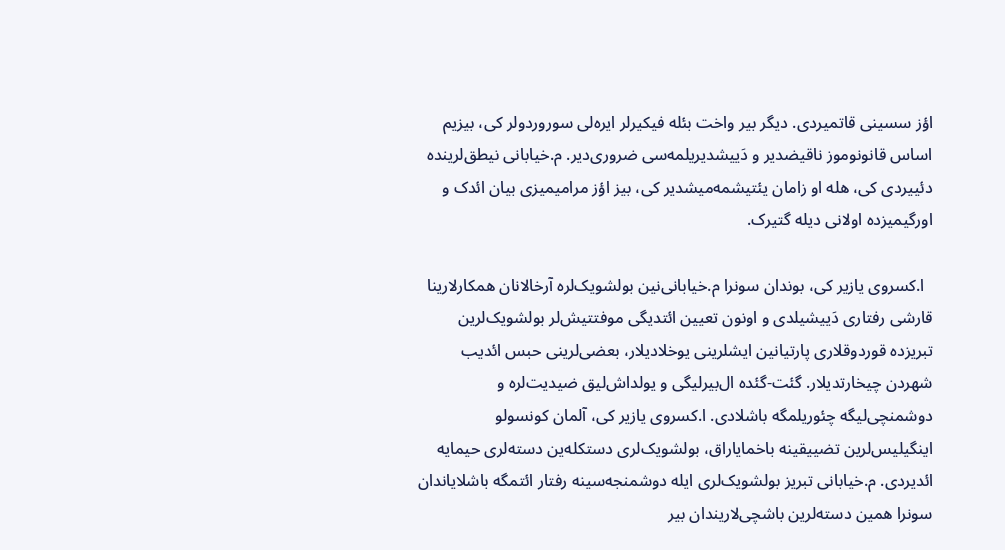اؤز سسینی قاتمیردی. دیگر بیر واخت بئله فیکیرلر ایره‌لی سوروردولر کی، بیزیم اساس قانونوموز ناقیضدیر و دَییشدیریلمه‌سی ضروری‌دیر. م.خیابانی نیطق‌لرینده دئییردی کی، هله او زامان یئتیشمه‌میشدیر کی، بیز اؤز مرامیمیزی بیان ائدک و اورگیمیزده اولانی دیله گتیرک.

  ا.کسروی یازیر کی، بوندان سونرا م.خیابانی‌نین بولشویک‌لره آرخالانان همکارلارینا قارشی رفتاری دَییشیلدی و اونون تعیین ائتدیگی موفتتیش‌لر بولشویک‌لرین تبریزده قوردوقلاری پارتیانین ایشلرینی یوخلادیلار، بعضی‌لرینی حبس ائدیب شهردن چیخارتدیلار. گئت-گئده ال‌بیرلیگی و یولداش‌لیق ضیدیت‌لره و دوشمنچی‌لیگه چئوریلمگه باشلادی. ا.کسروی یازیر کی، آلمان کونسولو اینگیلیس‌لرین تضییقینه باخمایاراق، بولشویک‌لری دستکله‌ین دسته‌لری حیمایه ائدیردی. م.خیابانی تبریز بولشویک‌لری ایله دوشمنجه‌سینه رفتار ائتمگه باشلایاندان سونرا همین دسته‌لرین باشچی‌لاریندان بیر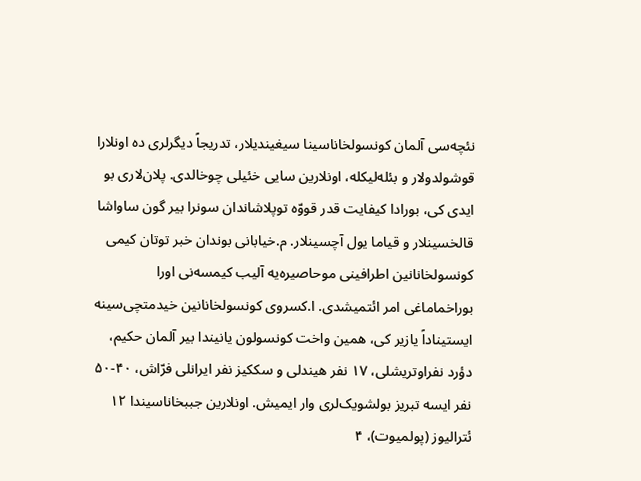نئچه‌سی آلمان کونسولخاناسینا سیغیندیلار، تدریجاً دیگرلری ده اونلارا قوشولدولار و بئله‌لیکله، اونلارین سایی خئیلی چوخالدی. پلان‌لاری بو ایدی کی، بورادا کیفایت قدر قووّه‌ توپلاشاندان سونرا بیر گون ساواشا قالخسینلار و قیاما یول آچسینلار. م.خیابانی بوندان خبر توتان کیمی کونسولخانانین اطرافینی موحاصیره‌یه آلیب کیمسه‌نی اورا بوراخماماغی امر ائتمیشدی. ا.کسروی کونسولخانانین خیدمتچی‌سینه ایستیناداً یازیر کی، همین واخت کونسولون یانیندا بیر آلمان حکیم، دؤرد نفراوتریشلی، ۱۷ نفر هیندلی و سککیز نفر ایرانلی فرّاش، ۴۰-۵۰ نفر ایسه تبریز بولشویک‌لری وار ایمیش. اونلارین جببخاناسیندا ۱۲ ئترالیوز (پولمیوت)، ۴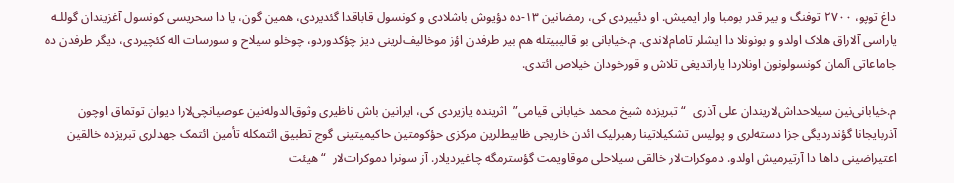داغ توپو، ۲۷۰۰ توفنگ و بیر قدر بومبا وار ایمیش. او دئییردی کی، رمضانین ۱۳-ده دؤیوش باشلادی و کونسول قاباقدا گئدیردی، همین گون، یا دا سحریسی کونسول آغزیندان گوللـه یاراسی آلاراق هلاک اولدو و بونونلا دا ایشلر تامام‌لاندی. م.خیابانی بو قالیبیتله هم بیر طرفدن اؤز موخالیف‌لرینی دیز چؤکدوردو، چوخلو سیلاح و سورسات اله کئچیردی، دیگر طرفدن ده جاماعاتی آلمان کونسولونون اونلاردا یاراتدیغی تلاش و قورخودان خیلاص ائتدی.

م.خیابانی‌نین سیلاحداش‌لاریندان علی آذری  “تبریزده شیخ محمد خیابانی قیامی”  اثرینده یازیردی کی، ایرانین باش ناظیری وثوق‌الدوله‌نین عوصیانچی‌لارا دیوان توتماق اوچون آذربایجانا گؤندردیگی جزا دسته‌لری و پولیس تشکیلاتینا رهبرلیک ائدن خاریجی ظابیط‌لرین مرکزی حؤکومتین حاکیمیتینی گوج تطبیق ائتمکله تأمین ائتمک جهدلری تبریزده خالقین اعتیراضینی داها دا آرتیرمیش اولدو. دموکرات‌لار خالقی سیلاحلی موقاویمت گؤسترمگه چاغیردیلار. آز سونرا دموکرات‌لار  “هیئت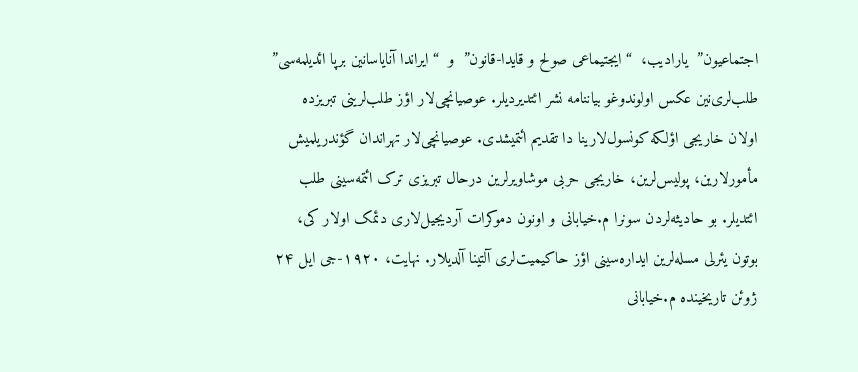اجتماعیون‌”  یارادیب،  “ایجتیماعی صولح و قایدا-قانون‌”  و  “ایراندا آنایاسانین برپا ائدیلمه‌سی‌”  طلب‌لری‌نین عکس اولوندوغو بیاننامه نشر ائتدیردیلر. عوصیانچی‌لار اؤز طلب‌لرینی تبریزده اولان خاریجی اؤلکه کونسول‌لارینا دا تقدیم ائتمیشدی. عوصیانچی‌لار تهراندان گؤندریلمیش مأمورلارین، پولیس‌لرین، خاریجی حربی موشاویرلرین درحال تبریزی ترک ائتمه‌سینی طلب ائتدیلر. بو حادیثه‌لردن سونرا م.خیابانی و اونون دموکرات آردیجیل‌لاری دئمک اولار کی، بوتون یئرلی مسله‌لرین ایداره‌سینی اؤز حاکیمیت‌لری آلتینا آلدیلار. نهایت، ۱۹۲۰-جی ایل ۲۴ ژوئن تاریخینده م.خیابانی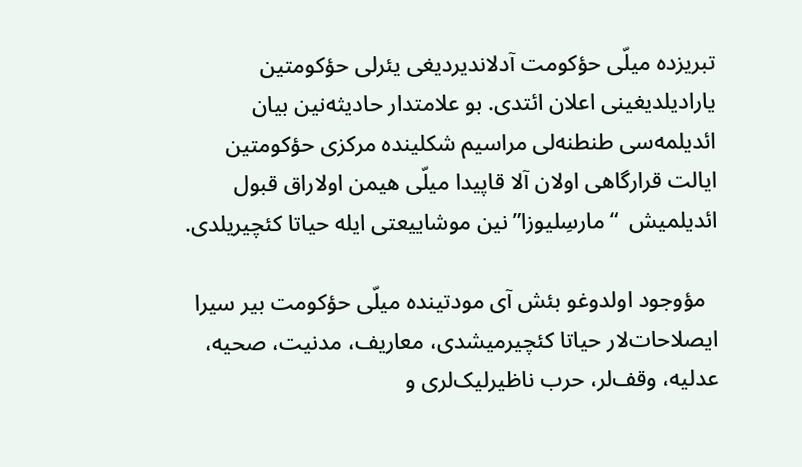تبریزده میلّی حؤکومت آدلاندیردیغی یئرلی حؤکومتین یارادیلدیغینی اعلان ائتدی. بو علامتدار حادیثه‌‌نین بیان ائدیلمه‌سی طنطنه‌لی مراسیم شکلینده مرکزی حؤکومتین ایالت قرارگاهی اولان آلا قاپیدا میلّی هیمن اولاراق قبول ائدیلمیش  “مارسِلیوزا‌”نین موشاییعتی ایله حیاتا کئچیریلدی.

  مؤوجود اولدوغو بئش آی مودتینده میلّی حؤکومت بیر سیرا ایصلاحات‌لار حیاتا کئچیرمیشدی، معاریف، مدنیت، صحیه، عدلیه، وقف‌لر، حرب ناظیرلیک‌لری و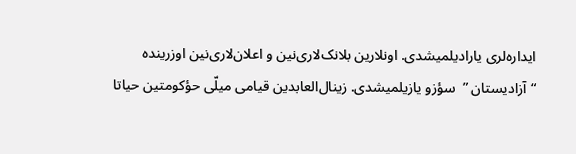ایداره‌لری یارادیلمیشدی. اونلارین بلانک‌لاری‌نین و اعلان‌لاری‌نین اوزرینده  “آزادیستان ”  سؤزو یازیلمیشدی. زینال‌العابدین قیامی میلّی حؤکومتین حیاتا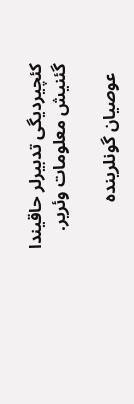کئچیردیگی تدبیرلر حاقیندا گئنیش معلومات وئریر.

  عوصیان گونلرینده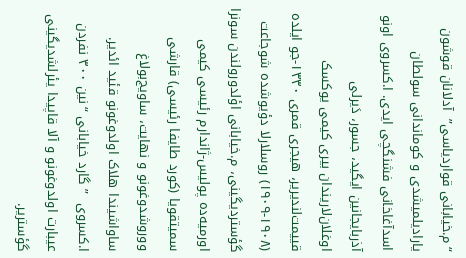“م.خیابانی قواردیاسی‌”  آدلانان قوشون یارادیلمیشدی و کوماندانی سولطان اسدآغاخانی فشنگچی ایدی. ا.کسروی اونو آذربایجانین ایگید، جسور، دَیرلی اوغلان‌لاریندان بیری کیمی یوکسک قییمت‌لندیریر، هیجری قمری ۱۳۳۰-جو ایلده (۱۹۰۸-۱۹۰۹) روسلارلا دؤیوشده شوجاعت گؤستردیگینی، م.خیابانی اؤلدورولندن سونرا اورمیه‌ده پولیس-ژاندارم رئیسی کیمی سمیتقویا (کورد طایفا رئیسی) قارشی ووروشدوغونو و نهایت، ساویج‌بولاغ ساواشیندا هلاک اولدوغونو قئید ائدیر. ا.کسروی  ” گارد خیابانی “نین ۳۰۰ نفردن عیبارت اولدوغونو و آلا قاپیدا یئرلشدیگینی گؤستریر.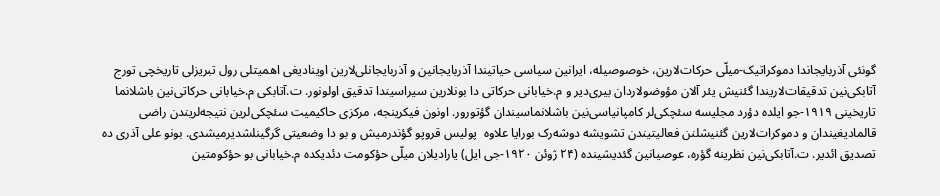گونئی آذربایجاندا دموکراتیک-میلّی حرکات‌لارین، خوصوصیله، ایرانین سیاسی حیاتیندا آذربایجانین و آذربایجانلی‌لارین اوینادیغی اهمیتلی رول تبریزلی تاریخچی‌ تورج آتابکی‌نین تدقیقات‌لاریندا گئنیش یئر آلان مؤوضولاردان بیری‌دیر و م.خیابانی حرکاتی دا بونلارین سیراسیندا تدقیق اولونور. ت.آتابکی م.خیابانی حرکاتی‌نین باشلانما تاریخینی ۱۹۱۹-جو ایلده دؤرد مجلیسه سئچکی‌لر کامپانیاسی‌نین باشلانماسیندان گؤتورور. اونون فیکرینجه، مرکزی حاکیمیت سئچکی‌لرین نتیجه‌لریندن راضی قالمادیغیندان و دموکرات‌لارین گئنیشلنن فعالیتیندن تشویشه دوشه‌رک بورایا علاوه  پولیس قروپو گؤندرمیش و بو دا وضعیتی گرگینلشدیرمیشدی. بونو علی آذری ده تصدیق ائدیر. ت.آتابکی‌نین نظرینه گؤره، عوصیانین گئدیشینده (۲۴ ژوئن ۱۹۲۰-جی ایل) یارادیلان میلّی حؤکومت دئدیکده م.خیابانی بو حؤکومتین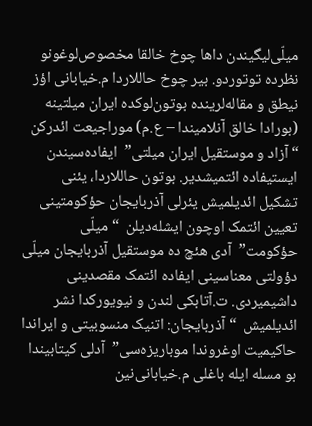میلّی‌لیگیندن داها چوخ خالقا مخصوص‌لوغونو نظرده توتوردو. بیر چوخ حاللاردا م.خیابانی اؤز نیطق و مقاله‌لرینده بوتون‌لوکده ایران میلتینه (بورادا خالق آنلامیندا – ع.م) موراجیعت ائدرکن  “آزاد و موستقیل ایران میلتی‌”  ایفاده‌سیندن ایستیفاده ائتمیشدیر. بوتون حاللاردا، یئنی تشکیل ائدیلمیش یئرلی آذربایجان حؤکومتینی تعیین ائتمک اوچون ایشله‌دیلن  “میلّی حؤکومت‌”  آدی هئچ ده موستقیل آذربایجان میلّی دؤولتی معناسینی ایفاده ائتمک مقصدینی داشیمیردی. ت.آتابکی لندن و نیویورکدا نشر ائدیلمیش  “آذربایجان: اتنیک منسوبیتی و ایراندا حاکیمیت اوغروندا موباریزه‌سی”  آدلی کیتابیندا بو مسله ایله باغلی م.خیابانی‌نین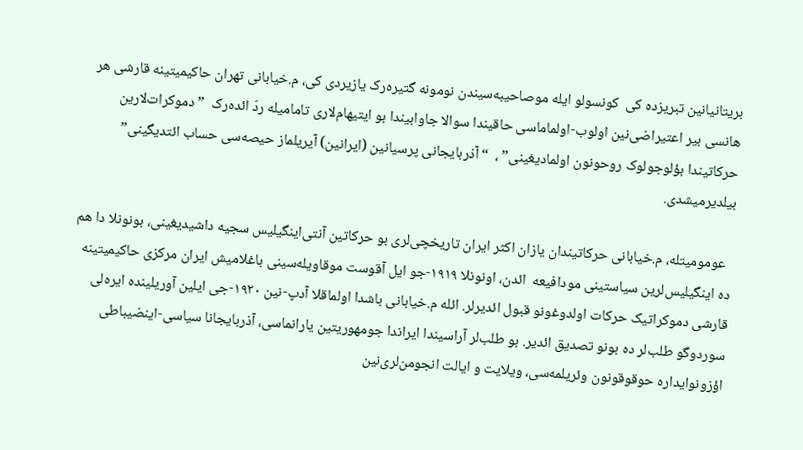بریتانیانین تبریزده کی  کونسولو ایله موصاحیبه‌سیندن نومونه گتیره‌رک یازیردی کی، م.خیابانی تهران حاکیمیتینه قارشی هر هانسی بیر اعتیراضی‌نین اولوب-اولماماسی حاقیندا سوالا جاوابیندا بو ایتیهام‌لاری تامامیله ردّ ائده‌رک  ” دموکرات‌لارین حرکاتیندا بؤلوجولوک روحونون اولمادیغینی‌” ،  “آذربایجانی پرسیانین (ایرانین) آیریلماز حیصه‌سی حساب ائتدیگینی‌”  بیلدیرمیشدی.

  عومومیتله، م.خیابانی حرکاتیندان یازان اکثر ایران تاریخچی‌لری بو حرکاتین آنتی‌اینگیلیس سجیه داشیدیغینی، بونونلا دا هم ده اینگیلیس‌لرین سیاستینی مودافیعه  ائدن، اونونلا ۱۹۱۹-جو ایل آقوست موقاویله‌سینی باغلامیش ایران مرکزی حاکیمیتینه قارشی دموکراتیک حرکات اولدوغونو قبول ائدیرلر. ائله م.خیابانی باشدا اولماقلا آدپ-نین ۱۹۲۰-جی ایلین آوریلینده ایره‌لی سوردوگو طلب‌لر ده بونو تصدیق ائدیر. بو طلب‌لر آراسیندا ایراندا جومهوریتین یارانماسی، آذربایجانا سیاسی-اینضیباطی اؤزونوایداره حوقوقونون وئریلمه‌سی، ویلایت و ایالت انجومن‌لری‌نین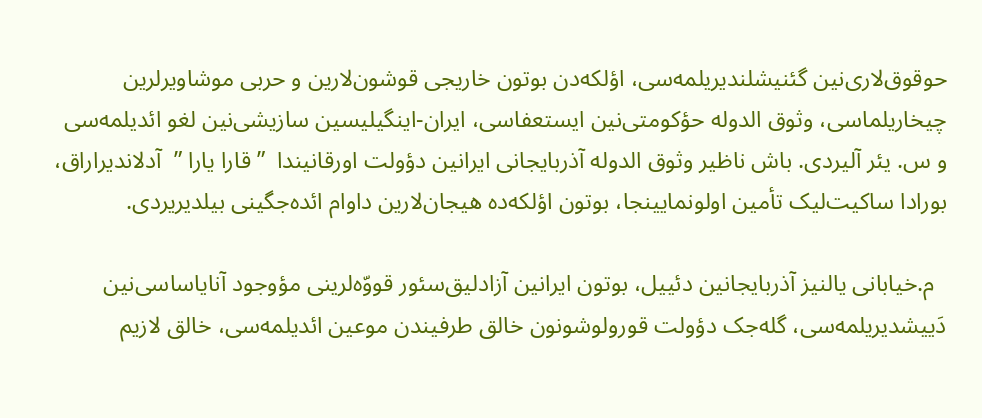حوقوق‌لاری‌نین گئنیشلندیریلمه‌سی، اؤلکه‌دن بوتون خاریجی قوشون‌لارین و حربی موشاویرلرین چیخاریلماسی، وثوق الدوله حؤکومتی‌نین ایستعفاسی، ایران-اینگیلیسین سازیشی‌نین لغو ائدیلمه‌سی و س. یئر آلیردی. باش ناظیر وثوق الدوله آذربایجانی ایرانین دؤولت اورقانیندا  ” قارا یارا ”  آدلاندیراراق، بورادا ساکیت‌لیک تأمین اولونمایینجا، بوتون اؤلکه‌ده هیجان‌لارین داوام ائده‌جگینی بیلدیریردی.

  م.خیابانی یالنیز آذربایجانین دئییل، بوتون ایرانین آزادلیق‌سئور قووّه‌‌لرینی مؤوجود آنایاساسی‌نین دَییشدیریلمه‌سی، گله‌جک دؤولت قورولوشونون خالق طرفیندن موعین ائدیلمه‌سی، خالق لازیم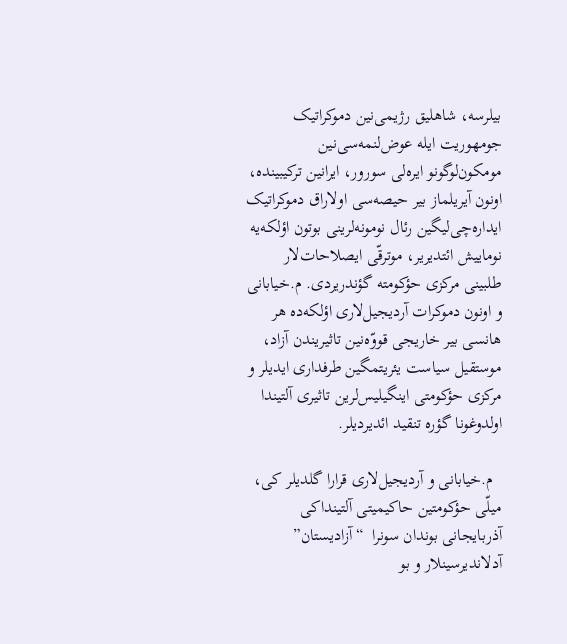بیلرسه، شاهلیق رژیمی‌نین دموکراتیک جومهوریت ایله عوض‌لنمه‌سی‌نین مومکون‌لوگونو ایره‌لی سورور، ایرانین ترکیبینده، اونون آیریلماز بیر حیصه‌سی اولاراق دموکراتیک ایداره‌چی‌لیگین رئال نومونه‌لرینی بوتون اؤلکه‌یه نوماییش ائتدیریر، موترقّی ایصلاحات‌لار طلبینی مرکزی حؤکومته گؤندریردی. م.خیابانی و اونون دموکرات آردیجیل‌لاری اؤلکه‌ده هر هانسی بیر خاریجی قووّه‌‌نین تاثیریندن آزاد، موستقیل سیاست یئریتمگین طرفداری ایدیلر و مرکزی حؤکومتی اینگیلیس‌لرین تاثیری آلتیندا اولدوغونا گؤره تنقید ائدیردیلر.

  م.خیابانی و آردیجیل‌لاری قرارا گلدیلر کی، میلّی حؤکومتین حاکیمیتی آلتینداکی آذربایجانی بوندان سونرا  “آزادیستان‌”  آدلاندیرسینلار و بو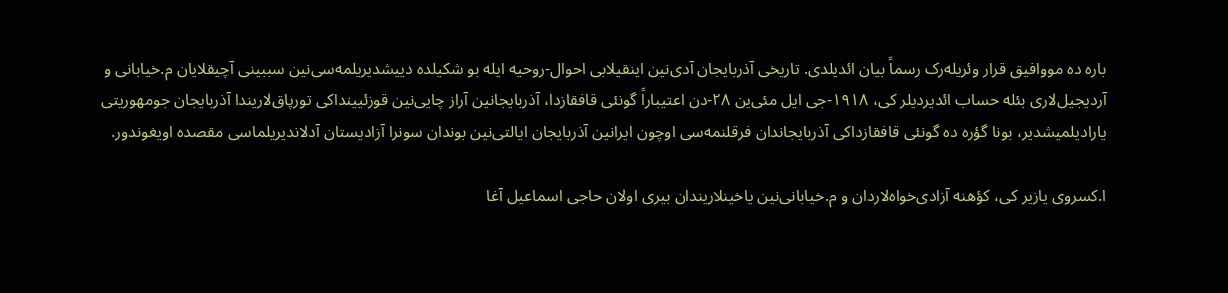باره ده مووافیق قرار وئریله‌رک رسماً بیان ائدیلدی. تاریخی آذربایجان آدی‌نین اینقیلابی احوال-روحیه ایله بو شکیلده دییشدیریلمه‌سی‌نین سببینی آچیقلایان م.خیابانی و آردیجیل‌لاری بئله حساب ائدیردیلر کی، ۱۹۱۸-جی ایل مئی‌ین ۲۸-دن اعتیباراً گونئی قافقازدا، آذربایجانین آراز چایی‌نین قوزئیینداکی تورپاق‌لاریندا آذربایجان جومهوریتی یارادیلمیشدیر، بونا گؤره ده گونئی قافقازداکی آذربایجاندان فرقلنمه‌سی اوچون ایرانین آذربایجان ایالتی‌نین بوندان سونرا آزادیستان آدلاندیریلماسی مقصده اویغوندور.

ا.کسروی یازیر کی، کؤهنه آزادی‌خواه‌لاردان و م.خیابانی‌نین یاخینلاریندان بیری اولان حاجی اسماعیل آغا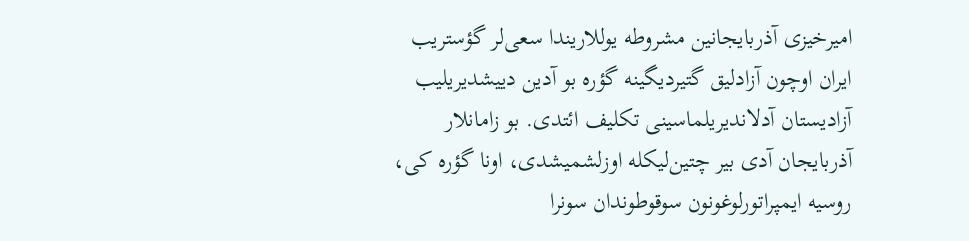امیرخیزی آذربایجانین مشروطه یوللاریندا سعی‌لر گؤستریب ایران اوچون آزادلیق گتیردیگینه گؤره بو آدین دییشدیریلیب آزادیستان آدلاندیریلماسینی تکلیف ائتدی. بو زامانلار آذربایجان آدی بیر چتین‌لیکله اوزلشمیشدی، اونا گؤره کی، روسیه‌ ایمپراتورلوغونون سوقوطوندان سونرا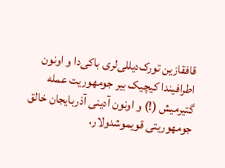قافقازین تورک‌دیللی‌لری باکی‌دا و اونون اطرافیندا کیچیک بیر جومهوریت عمله گتیرمیش (!) و اونون آدینی آذربایجان خالق جومهوریتی قویموشدولار،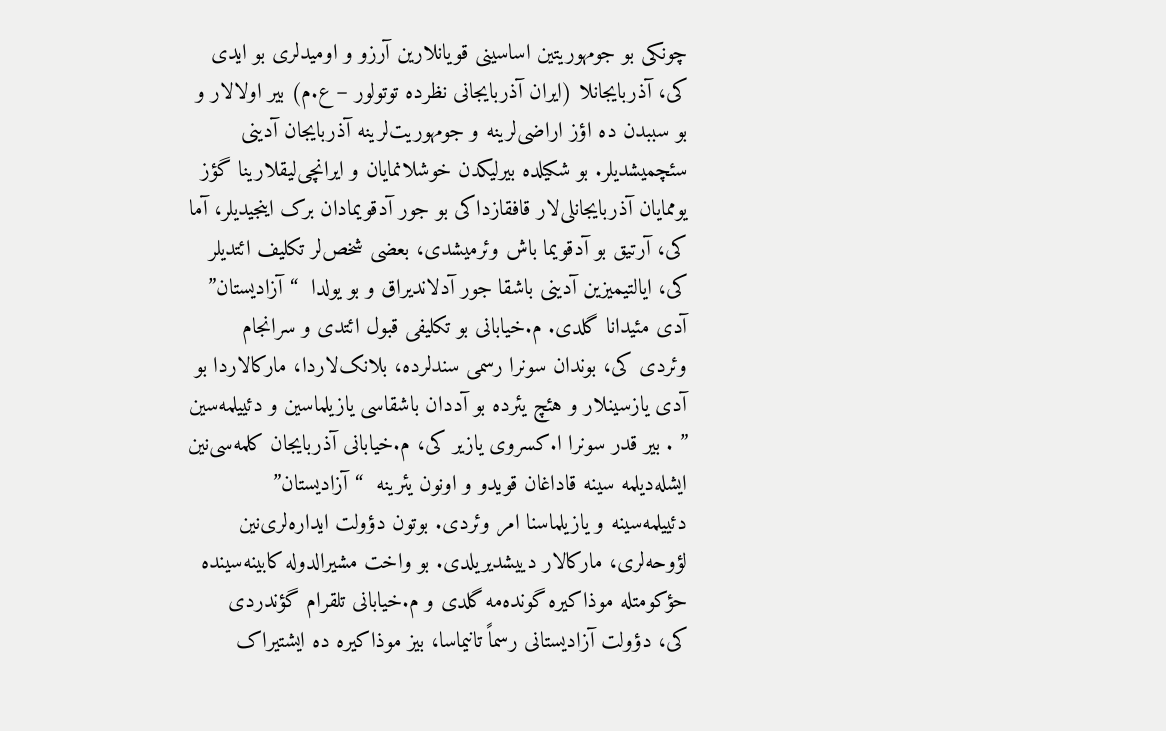چونکی بو جومهوریتین اساسینی قویانلارین آرزو و اومیدلری بو ایدی کی، آذربایجانلا (ایران آذربایجانی نظرده توتولور – ع.م) بیر اولالار و بو سببدن ده اؤز اراضی‌لرینه و جومهوریت‌لرینه آذربایجان آدینی سئچمیشدیلر. بو شکیلده بیر‌لیکدن خوشلانمایان و ایرانچی‌لیقلارینا گؤز یوممایان آذربایجانلی‌لار قافقازداکی بو جور آدقویمادان برک اینجیدیلر، آما کی، آرتیق بو آدقویما باش وئرمیشدی، بعضی شخص‌لر تکلیف ائتدیلر کی، ایالتیمیزین آدینی باشقا جور آدلاندیراق و بو یولدا  “آزادیستان‌”  آدی مئیدانا گلدی. م.خیابانی بو تکلیفی قبول ائتدی و سرانجام وئردی کی، بوندان سونرا رسمی سندلرده، بلانک‌لاردا، مارکالاردا بو آدی یازسینلار و هئچ یئرده بو آددان باشقاسی یازیلماسین و دئییلمه‌سین ” . بیر قدر سونرا ا.کسروی یازیر کی، م.خیابانی آذربایجان کلمه‌سی‌نین ایشله‌دیلمه سینه قاداغان قویدو و اونون یئرینه  “آزادیستان‌”  دئییلمه‌سینه و یازیلماسنا امر وئردی. بوتون دؤولت ایداره‌لری‌نین لؤوحه‌لری، مارکالار دییشدیریلدی. بو واخت مشیرالدوله کابینه‌سینده حؤکومتله موذاکیره گونده‌مه گلدی و م.خیابانی تلقرام گؤندردی کی، دؤولت آزادیستانی رسماً تانیماسا، بیز موذاکیره ده ایشتیراک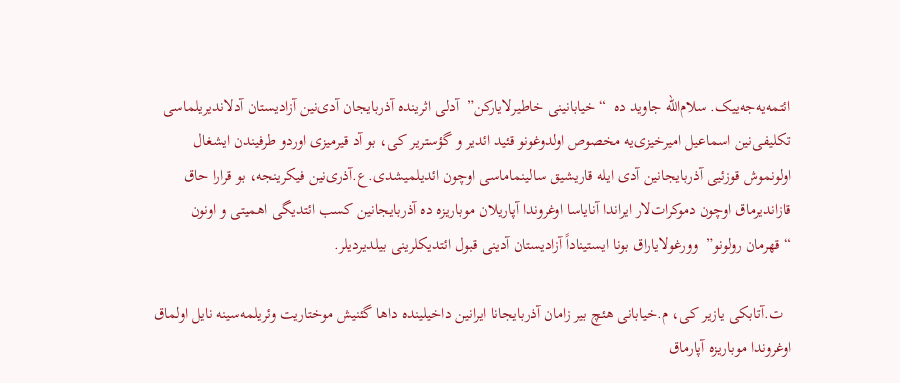ائتمه‌یه‌جه‌ییک. سلام‌الله جاوید ده  “خیابانینی خاطیرلایارکن‌”  آدلی اثرینده آذربایجان آدی‌نین آزادیستان آدلاندیریلماسی تکلیفی‌نین اسماعیل امیرخیزی‌یه مخصوص اولدوغونو قئید ائدیر و گؤستریر کی، بو آد قیرمیزی اوردو طرفیندن ایشغال اولونموش قوزئیی آذربایجانین آدی ایله قاریشیق سالینماماسی اوچون ائدیلمیشدی.ع.آذری‌نین فیکرینجه، بو قرارا حاق قازاندیرماق اوچون دموکرات‌لار ایراندا آنایاسا اوغروندا آپاریلان موباریزه ده آذربایجانین کسب ائتدیگی اهمیتی و اونون  “قهرمان رولونو”  وورغولایاراق بونا ایستیناداً آزادیستان آدینی قبول ائتدیکلرینی بیلدیردیلر.

  ت.آتابکی یازیر کی، م.خیابانی هئچ بیر زامان آذربایجانا ایرانین داخیلینده داها گئنیش موختاریت وئریلمه‌سینه نایل اولماق اوغروندا موباریزه آپارماق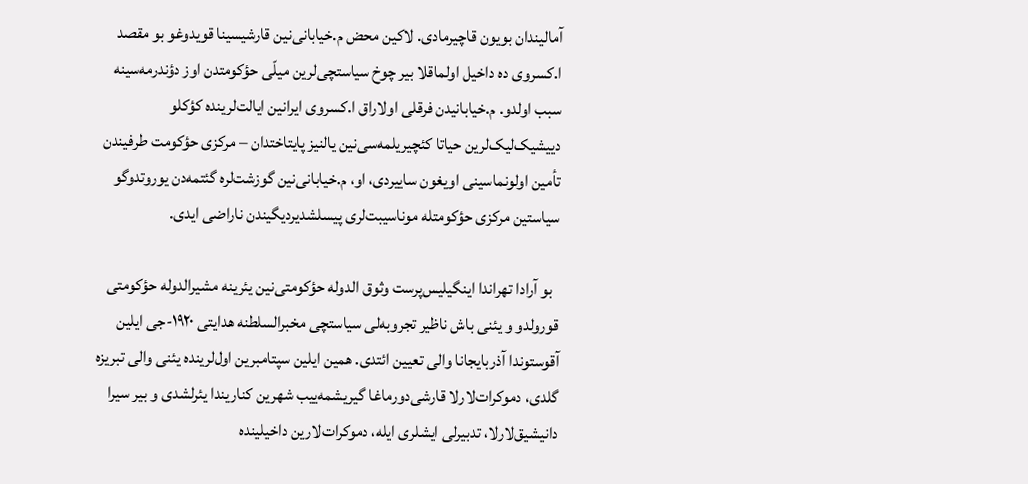آمالیندان بویون قاچیرمادی. لاکین محض م.خیابانی‌نین قارشیسینا قویدوغو بو مقصد ا.کسروی ده داخیل اولماقلا بیر چوخ سیاستچی‌لرین میلّی حؤکومتدن اوز دؤندرمه‌سینه سبب اولدو. م.خیابانیدن فرقلی اولاراق ا.کسروی ایرانین ایالت‌لرینده کؤکلو دییشیک‌لیک‌لرین حیاتا کئچیریلمه‌سی‌نین یالنیز پایتاختدان – مرکزی حؤکومت طرفیندن تأمین اولونماسینی اویغون ساییردی، او، م.خیابانی‌نین گوزشت‌لره گئتمه‌دن یوروتدوگو سیاستین مرکزی حؤکومتله موناسیبت‌لری پیسلشدیردیگیندن ناراضی ایدی.

  بو آرادا تهراندا اینگیلیس‌پرست وثوق الدوله حؤکومتی‌نین یئرینه مشیرالدوله حؤکومتی قورولدو و یئنی باش ناظیر تجروبه‌لی سیاستچی مخبرالسلطنه هدایتی ۱۹۲۰-جی ایلین آقوستوندا آذربایجانا والی تعیین ائتدی. همین ایلین سپتامبرین اول‌لرینده یئنی والی تبریزه گلدی، دموکرات‌لارلا قارشی‌دورماغا گیریشمه‌ییب شهرین کناریندا یئرلشدی و بیر سیرا دانیشیق‌لارلا، تدبیرلی ایشلری ایله، دموکرات‌لارین داخیلینده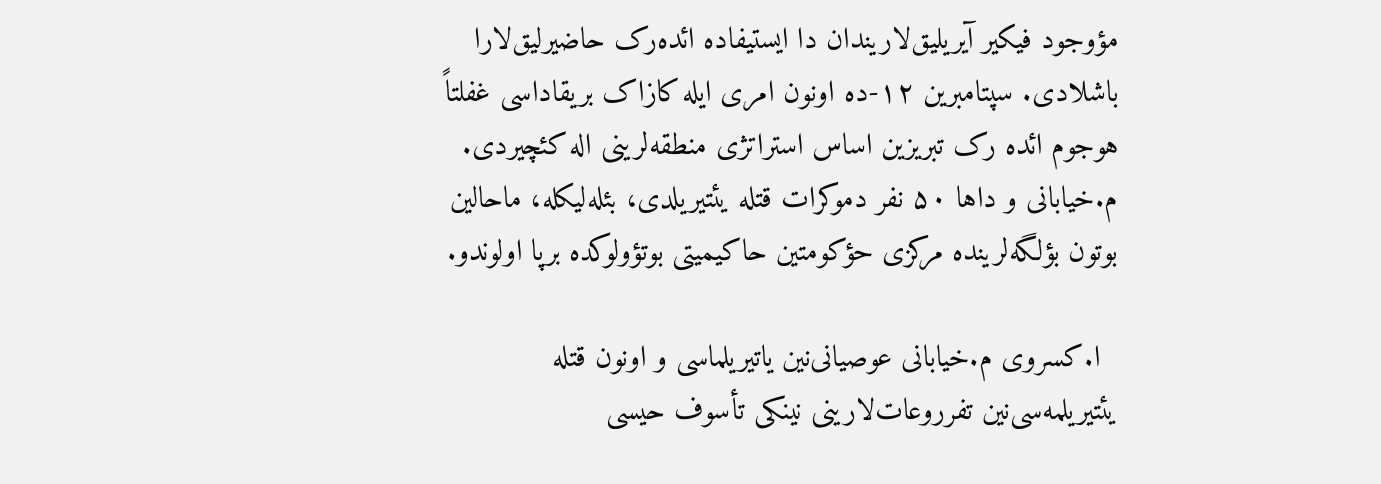مؤوجود فیکیر آیریلیق‌لاریندان دا ایستیفاده ائده‌رک حاضیرلیق‌لارا باشلادی. سپتامبرین ۱۲-ده اونون امری ایله کازاک بریقاداسی غفلتاً هوجوم ائده رک تبریزین اساس استراتژی منطقه‌لرینی اله کئچیردی. م.خیابانی و داها ۵۰ نفر دموکرات قتله یئتیریلدی، بئله‌لیکله، ماحالین بوتون بؤلگه‌لرینده مرکزی حؤکومتین حاکیمیتی بوتؤولوکده برپا اولوندو.

  ا.کسروی م.خیابانی عوصیانی‌نین یاتیریلماسی و اونون قتله یئتیریلمه‌سی‌نین تفرروعات‌لارینی ‌نینکی تأسوف حیسی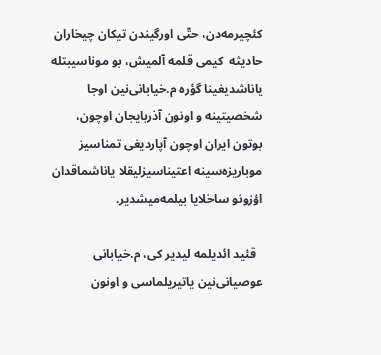کئچیرمه‌دن، حتّی اورگیندن تیکان چیخاران حادیثه  کیمی قلمه آلمیش، بو موناسیبتله یاناشدیغینا گؤره م.خیابانی‌نین اوجا شخصیتینه و اونون آذربایجان اوچون، بوتون ایران اوچون آپاردیغی تمناسیز موباریزه‌سینه اعتیناسیزلیقلا یاناشماقدان اؤزونو ساخلایا بیلمه‌میشدیر.

  قئید ائدیلمه لیدیر کی، م.خیابانی عوصیانی‌نین یاتیریلماسی و اونون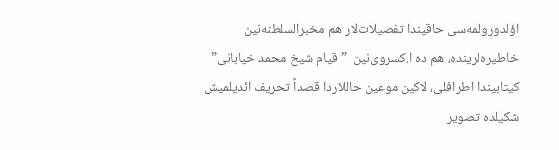اؤلدورولمه‌سی حاقیندا تفصیلات‌لار هم مخبرالسلطنه‌نین خاطیره‌لرینده، هم ده ا.کسروی‌نین  ” قیام شیخ محمد خیابانی‌”  کیتابیندا اطرافلی، لاکین موعین حاللاردا قصداً تحریف ائدیلمیش شکیلده تصویر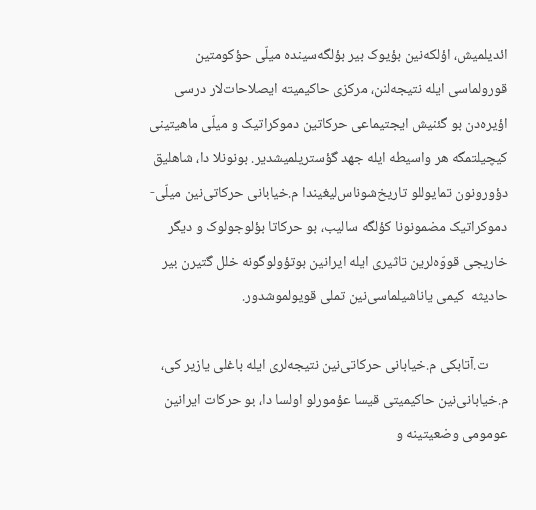ائدیلمیش، اؤلکه‌نین بؤیوک بیر بؤلگه‌سینده میلّی حؤکومتین قورولماسی ایله نتیجه‌لنن، مرکزی حاکیمیته ایصلاحات‌لار درسی اؤیره‌دن بو گئنیش ایجتیماعی حرکاتین دموکراتیک و میلّی ماهیتینی کیچیلتمگه هر واسیطه ایله جهد گؤستریلمیشدیر. بونونلا دا، شاهلیق دؤورونون تمایوللو تاریخ‌شوناس‌لیغیندا م.خیابانی حرکاتی‌نین میلّی-دموکراتیک مضمونونا کؤلگه سالیب، بو حرکاتا بؤلوجولوک و دیگر خاریجی قووّه‌‌لرین تاثیری ایله ایرانین بوتؤولوگونه خلل گتیرن بیر حادیثه  کیمی یاناشیلماسی‌نین تملی قویولموشدور.

      ت.آتابکی م.خیابانی حرکاتی‌نین نتیجه‌لری ایله باغلی یازیر کی، م.خیابانی‌نین حاکیمیتی قیسا عؤمورلو اولسا دا، بو حرکات ایرانین عومومی وضعیتینه و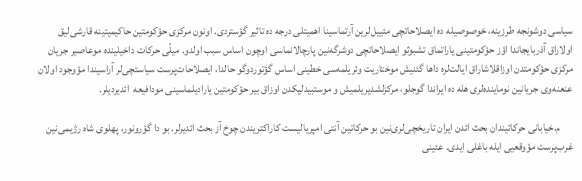سیاسی دوشونجه طرزینه، خوصوصیله ده ایصلاحاتچی مئییل‌لرین آرتماسینا اهمیتلی درجه ده تاثیر گؤستردی. اونون مرکزی حؤکومتین حاکیمیتینه قارشی‌لیق اولاراق آذربایجاندا اؤز حؤکومتینی یاراتماق تشبوثو ایصلاحاتچی دوشرگه‌نین پارچالانماسی اوچون اساس سبب اولدو. میلّی حرکات داخیلینده موعاصیر جریان مرکزی حؤکومتدن اوزاقلاشاراق ایالت‌لره داها گئنیش موختاریت وئریلمه‌سی خطینی اساس گؤتوردوگو حالدا، ایصلاحات‌پرست سیاستچی‌لر آراسیندا مؤوجود اولان عنعنه‌وی جریانین نوماینده‌لری هله ده ایراندا گوجلو، مرکزلشدیریلمیش و موستبیدلیکدن اوزاق بیر حؤکومتین یارادیلماسینی مودافیعه  ائدیردیلر.

      م.خیابانی حرکاتیندان بحث ائدن ایران تاریخچی‌لری‌نین بو حرکاتین آنتی امپریالیست کاراکتریندن چوخ آز بحث ائدیرلر. بو دا گؤرونور، پهلوی شاه رژیمی‌نین غرب‌پرست مؤوقعیی ایله باغلی ایدی. عئینی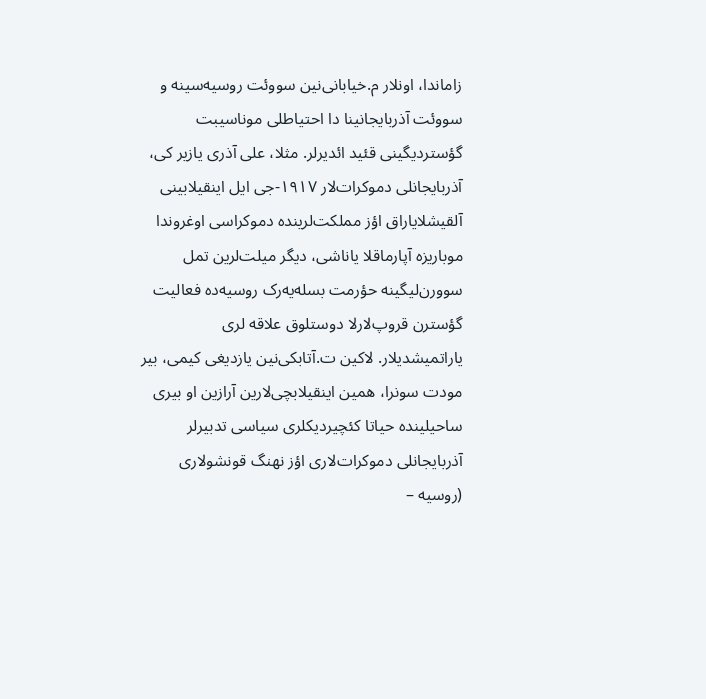زاماندا، اونلار م.خیابانی‌نین سووئت روسیه‌سینه‌ و سووئت آذربایجانینا دا احتیاطلی موناسیبت گؤستردیگینی قئید ائدیرلر. مثلا، علی آذری یازیر کی، آذربایجانلی دموکرات‌لار ۱۹۱۷-جی ایل اینقیلابینی آلقیشلایاراق اؤز مملکت‌لرینده دموکراسی اوغروندا موباریزه آپارماقلا یاناشی، دیگر میلت‌لرین تمل سوورن‌لیگینه حؤرمت بسله‌یه‌رک روسیه‌ده فعالیت گؤسترن قروپ‌لارلا دوستلوق علاقه ‌لری یاراتمیشدیلار. لاکین ت.آتابکی‌نین یازدیغی کیمی، بیر مودت سونرا، همین اینقیلابچی‌لارین آرازین او بیری ساحیلینده حیاتا کئچیردیکلری سیاسی تدبیرلر آذربایجانلی دموکرات‌لاری اؤز نهنگ قونشولاری (روسیه‌ –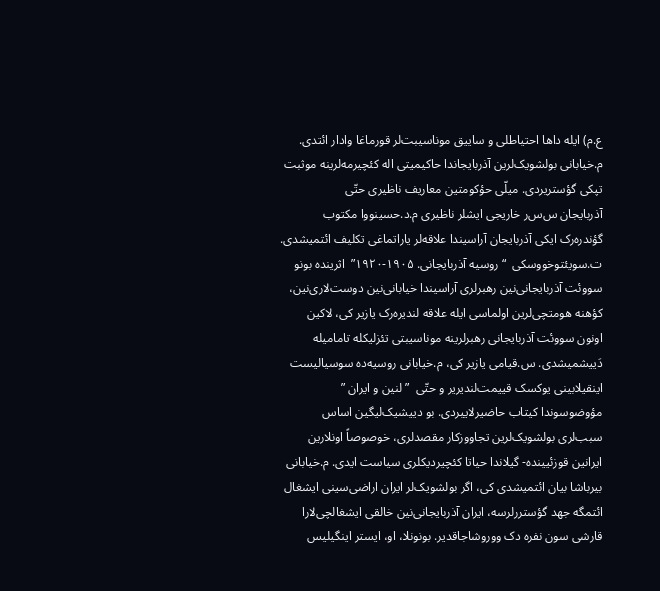ع.م) ایله داها احتیاطلی و ساییق موناسیبت‌لر قورماغا وادار ائتدی. م.خیابانی بولشویک‌لرین آذربایجاندا حاکیمیتی اله کئچیرمه‌لرینه موثبت تپکی گؤستریردی. میلّی حؤکومتین معاریف ناظیری حتّی آذربایجان ‌س‌س‌ر خاریجی ایشلر ناظیری م.د.حسینووا مکتوب گؤندره‌رک ایکی آذربایجان آراسیندا علاقه‌لر یاراتماغی تکلیف ائتمیشدی. ت.سویئتوخووسکی  “روسیه‌ آذربایجانی. ۱۹۰۵-۱۹۲۰‌”  اثرینده بونو سووئت آذربایجانی‌نین رهبرلری آراسیندا خیابانی‌نین دوست‌لاری‌نین، کؤهنه هومتچی‌لرین اولماسی ایله علاقه لندیره‌رک یازیر کی، لاکین اونون سووئت آذربایجانی رهبرلرینه موناسیبتی تئزلیکله تامامیله دَییشمیشدی. س.قیامی یازیر کی، م.خیابانی روسیه‌ده سوسیالیست اینقیلابینی یوکسک قییمت‌لندیریر و حتّی  ” لنین و ایران ”  مؤوضوسوندا کیتاب حاضیرلاییردی. بو دییشیک‌لیگین اساس سبب‌لری بولشویک‌لرین تجاووزکار مقصدلری، خوصوصاً اونلارین ایرانین قوزئیینده- گیلاندا حیاتا کئچیردیکلری سیاست ایدی. م.خیابانی بیرباشا بیان ائتمیشدی کی، اگر بولشویک‌لر ایران اراضی‌سینی ایشغال ائتمگه جهد گؤستررلرسه، ایران آذربایجانی‌نین خالقی ایشغالچی‌لارا قارشی سون نفره د‌ک ووروشاجاقدیر. بونونلا، او، ایستر اینگیلیس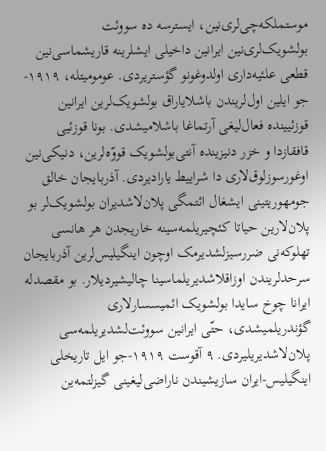موستملکه‌چی‌لری‌نین، ایسترسه ده سووئت بولشویک‌لری‌نین ایرانین داخیلی ایشلرینه قاریشماسی‌نین قطعی علئیه‌داری اولدوغونو گؤستریردی. عومومیتله، ۱۹۱۹-جو ایلین اول‌لریندن باشلایاراق بولشویک‌لرین ایرانین قوزئیینده فعال‌لیغی آرتماغا باشلامیشدی. بونا قوزئیی قافقازدا و خزر دنیزینده آنتی‌بولشویک قووّه‌‌لرین، دنیکی‌نین اوغورسوزلوق‌لاری دا شراییط یارادیردی. آذربایجان خالق جومهوریتینی ایشغال ائتمگی پلان‌لاشدیران بولشویک‌لر بو پلان‌لارین حیاتا کئچیریلمه‌سینه خاریجدن هر هانسی تهلوکه‌نی ضررسیزلشدیرمک اوچون اینگیلیس‌لرین آذربایجان سرحدلریندن اوزاقلاشدیریلماسینا چالیشیردیلار. بو مقصدله ایرانا چوخ سایدا بولشویک ائمیسسارلاری گؤندریلمیشدی، حتّی ایرانین سووئت‌لشدیریلمه‌سی پلان‌لاشدیریلیردی. ۹ آقوست ۱۹۱۹-جو ایل تاریخلی اینگیلیس-ایران سازیشیندن ناراضی‌لیغینی گیزلتمه‌ین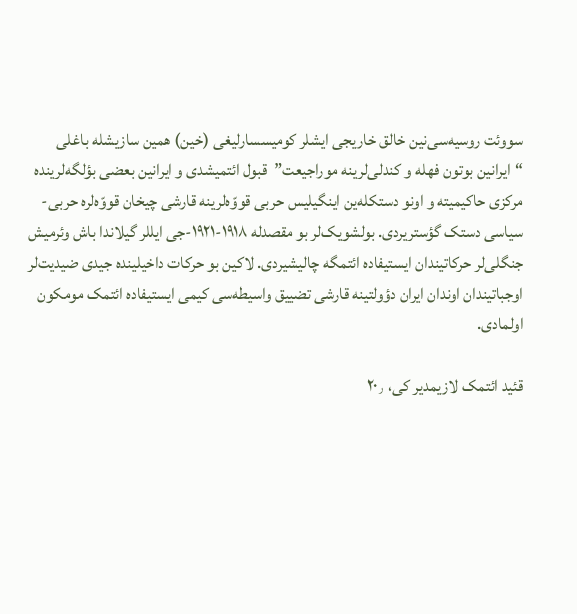سووئت روسیه‌سی‌نین خالق خاریجی ایشلر کومیسسارلیغی (خین) همین سازیشله باغلی   “ایرانین بوتون فهله و کندلی‌لرینه موراجیعت‌”  قبول ائتمیشدی و ایرانین بعضی بؤلگه‌لرینده مرکزی حاکیمیته و اونو دستکله‌ین اینگیلیس حربی قووّه‌‌لرینه قارشی چیخان قووّه‌‌لره حربی-سیاسی دستک گؤستریردی. بولشویک‌لر بو مقصدله ۱۹۱۸-۱۹۲۱-جی ایللر گیلاندا باش وئرمیش جنگلی‌لر حرکاتیندان ایستیفاده ائتمگه چالیشیردی. لاکین بو حرکات داخیلینده جیدی ضیدیت‌لر اوجباتیندان اوندان ایران دؤولتینه قارشی تضییق واسیطه‌سی کیمی ایستیفاده ائتمک مومکون اولمادی.

قئید ائتمک لازیمدیر کی، ۲۰٫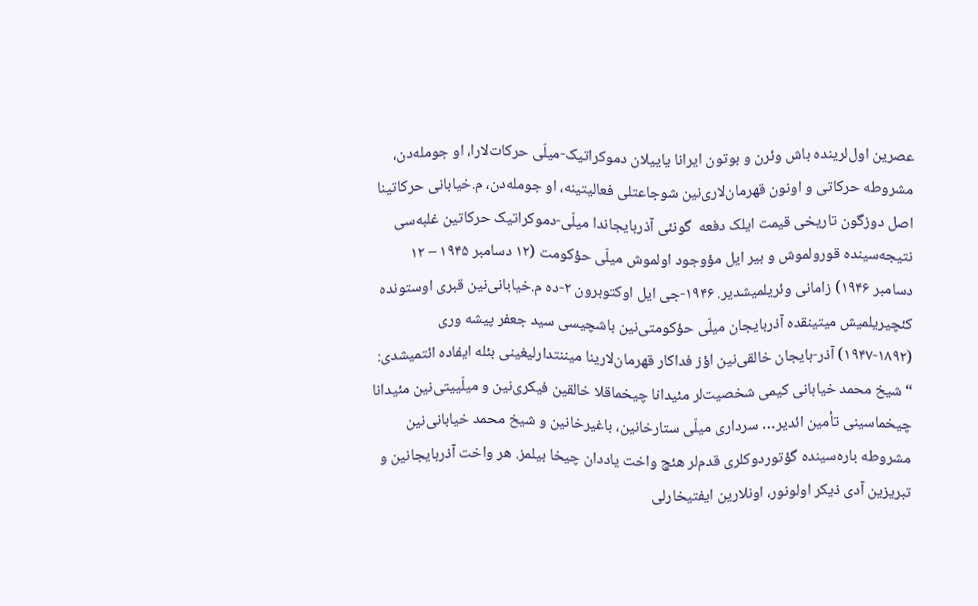عصرین اول‌لرینده باش وئرن و بوتون ایرانا یاییلان دموکراتیک-میلّی حرکات‌لارا، او جومله‌دن، مشروطه حرکاتی و اونون قهرمان‌لاری‌نین شوجاعتلی فعالیتینه، او جومله‌دن، م.خیابانی حرکاتینا اصل دوزگون تاریخی قیمت ایلک دفعه  گونئی آذربایجاندا میلّی-دموکراتیک حرکاتین غلبه‌سی نتیجه‌سینده قورولموش و بیر ایل مؤوجود اولموش میلّی حؤکومت (۱۲ دسامبر ۱۹۴۵ – ۱۲ دسامبر ۱۹۴۶) زامانی وئریلمیشدیر. ۱۹۴۶-جی ایل اوکتوبرون ۲-ده م.خیابانی‌نین قبری اوستونده کئچیریلمیش میتینقده آذربایجان میلّی حؤکومتی‌نین باشچیسی سید جعفر پیشه وری (۱۸۹۲-۱۹۴۷) آذر-بایجان خالقی‌نین اؤز فداکار قهرمان‌لارینا میننتدارلیغینی بئله ایفاده ائتمیشدی:  “شیخ محمد خیابانی کیمی شخصیت‌لر مئیدانا چیخماقلا خالقین فیکری‌نین و میلّییتی‌نین مئیدانا چیخماسینی تأمین ائدیر… سرداری میلّی ستارخانین، باغیرخانین و شیخ محمد خیابانی‌نین مشروطه باره‌سینده گؤتوردوکلری قدم‌لر هئچ واخت یاددان چیخا بیلمز. هر واخت آذربایجانین و تبریزین آدی ذیکر اولونور، اونلارین ایفتیخارلی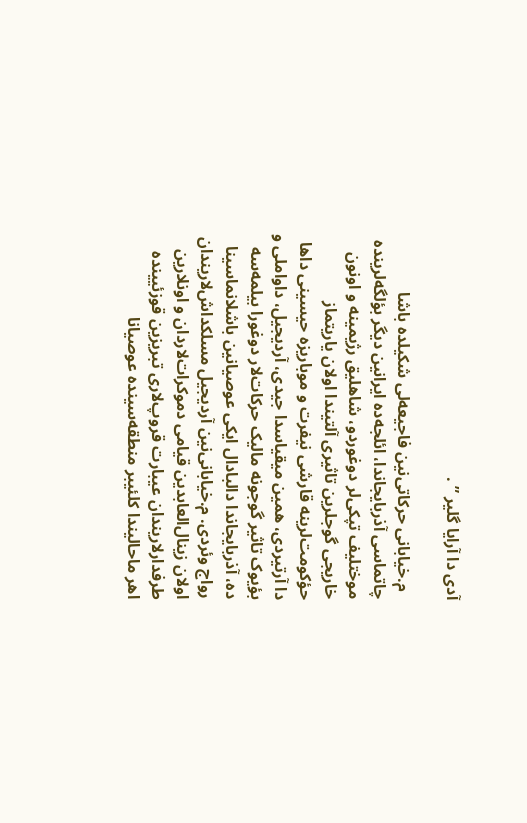آدی دا آرایا گلیر ” .

  م.خیابانی حرکاتی‌نین فاجیعه‌لی شکیلده باشا چاتماسی آذربایجاندا، ائلجه‌ده ایرانین دیگر بؤلگه‌لرینده موختلیف تپکی‌لر دوغوردو، شاهلیق رژیمینه و اونون خاریجی گوجلرین تاثیری آلتیندا اولان یاریتماز حؤکومت‌لرینه قارشی نیفرت و موباریزه حیسینی داها دا آرتیردی، همین میقیاسدا جیدی، آردیجیل، داواملی و بؤیوک تاثیر گوجونه مالیک حرکات‌لار دوغورا بیلمه‌سه  ده، آذربایجاندا دالبادال ایکی عوصیانین باشلانماسینا رواج وئردی. م.خیابانی‌نین آردیجیل مسلکداش‌لاریندان اولان زینال‌العابدین قیامی دموکرات‌لاردان و اونلارین طرفدارلاریندان عیبارت قروپ‌لاری تبریزین قوزئیینده اهر ماحالیندا کلئیبر منطقه‌سینده عوصیانا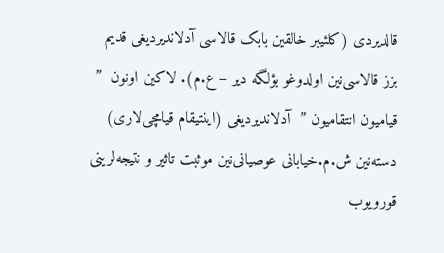قالدیردی (کلئیبر خالقین بابک قالاسی آدلاندیردیغی قدیم بزز قالاسی‌نین اولدوغو بؤلگه دیر – ع.م). لاکین اونون  ” قیامیون انتقامیون ”  آدلاندیردیغی (اینتیقام قیامچی‌لاری) دسته‌نین ش.م.خیابانی عوصیانی‌نین موثبت تاثیر و نتیجه‌لرینی قورویوب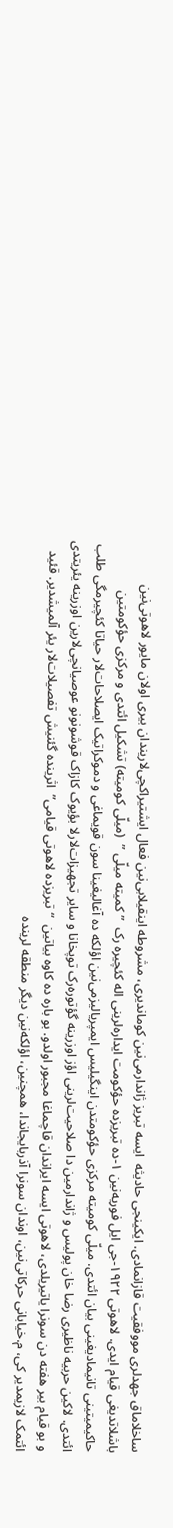ساخلاماق جهدلری مووفقیت قازانمادی. ایکینجی حادیثه  ایسه تبریز ژاندارمی‌نین کوماندیری، مشروطه اینقیلابی‌نین فعال ایشتیراکچی‌لاریندان بیری اولان مایور لاهوتی‌نین باشلاتدیغی قیام ایدی. لاهوتی ۱۹۲۲-جی ایل فوریه‌نین ۱-ده تبریزده حؤکومت ایداره‌لرینی اله کئچیره رک  ” کمیته میلّی ”  (میلّی کومیته) تشکیل ائتدی و مرکزی حؤکومتین حاکیمیتینی تانیمادیغینی بیان ائتدی. میلّی کومیته مرکزی حؤکومتدن اینگیلیس ایمپریالیزمی‌نین اؤلکه ده آغالیغینا سون قویماغی و دموکراتیک ایصلاحات‌لار حیاتا کئچیرمگی طلب ائتدی. لاکین حربیه ناظیری رضا خان پولیس و ژاندارمین دا صلاحیت‌لرینی اؤز اوزرینه گؤتوره‌رک توپخانا و سایر تجهیزات‌لارلا بؤیوک کازاک قوشونونو عوصیانچی‌لارین اوزرینه یئریتدی و بو قیام بیر هفته دن سونرا یاتیریلدی، لاهوتی ایسه ایراندان قاچماغا مجبور اولدو. بو باره ده کاوه بیاتین  “تبریزده لاهوتی قیامی‌”  اثرینده گئنیش تفصیلات‌لار یئر آلمیشدیر. قئید ائتمک لازیمدیر کی، م.خیابانی حرکاتی‌نین، اوندان سونرا آذربایجاندا، همچنین، اؤلکه‌نین دیگر منطقه لرینده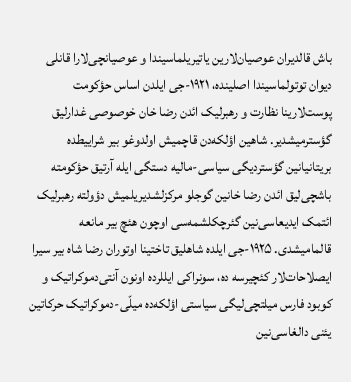باش قالدیران عوصیان‌لارین یاتیریلماسیندا و عوصیانچی‌لارا قانلی دیوان توتولماسیندا اصلینده، ۱۹۲۱-جی ایلدن اساس حؤکومت پوست‌لارینا نظارت و رهبرلیک ائدن رضا خان خوصوصی غدارلیق گؤسترمیشدیر. شاهین اؤلکه‌دن قاچمیش اولدوغو بیر شراییطده بریتانیانین گؤستردیگی سیاسی-مالیه دستگی ایله آرتیق حؤکومته باشچی‌لیق ائدن رضا خانین گوجلو مرکزلشدیریلمیش دؤولته رهبرلیک ائتمک ایدیعاسی‌نین گئرچکلشمه‌سی اوچون هئچ بیر مانعه قالمامیشدی. ۱۹۲۵-جی ایلده شاهلیق تاختینا اوتوران رضا شاه بیر سیرا ایصلاحات‌لار کئچیرسه ده، سونراکی ایللرده اونون آنتی‌دموکراتیک و کوبود فارس میلتچی‌لیگی سیاستی اؤلکه‌ده میلّی-دموکراتیک حرکاتین یئنی دالغاسی‌نین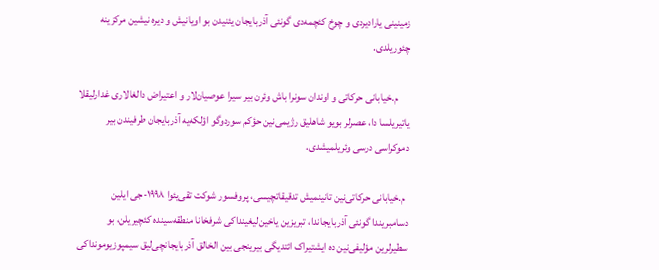زمینینی یارادیردی و چوخ کئچمه‌دی گونئی آذربایجان یئنیدن بو اویانیش و دیره نیشین مرکزینه چئوریلدی.

      م.خیابانی حرکاتی و اوندان سونرا باش وئرن بیر سیرا عوصیان‌لار و اعتیراض دالغالاری غدارلیقلا یاتیریلسا دا، عصرلر بویو شاهلیق رژیمی‌نین حؤکم سوردوگو اؤلکه‌یه آذربایجان طرفیندن بیر دموکراسی درسی وئریلمیشدی.

  م.خیابانی حرکاتی‌نین تانینمیش تدقیقاتچیسی، پروفسور شوکت تقی‌یئوا ۱۹۹۸-جی ایلین دسامبریندا گونئی آذربایجاندا، تبریزین یاخین‌لیغینداکی شرفخانا منطقه‌سینده کئچیریلن، بو سطیرلرین مؤلیفی‌نین ده ایشتیراک ائتدیگی بیرینجی بین الخالق آذربایجانچی‌لیق سیمپوزیومونداکی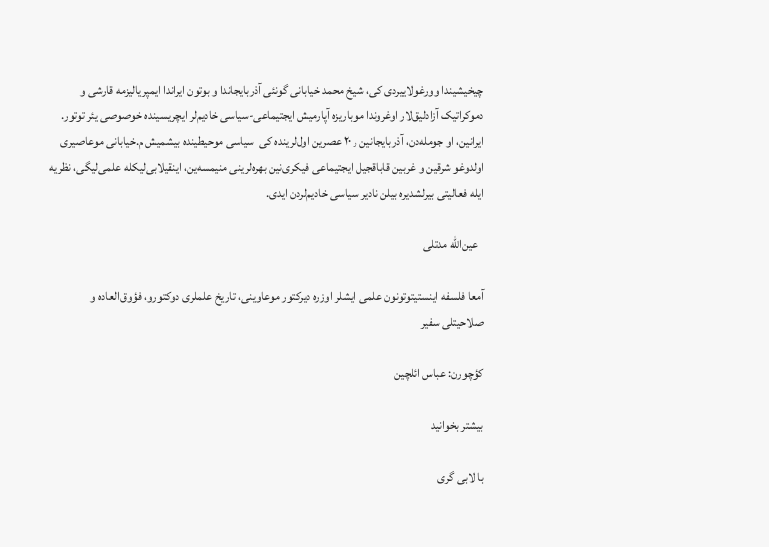چیخیشیندا وورغولاییردی کی، شیخ محمد خیابانی گونئی آذربایجاندا و بوتون ایراندا ایمپریالیزمه قارشی و دموکراتیک آزادلیق‌لار اوغروندا موباریزه آپارمیش ایجتیماعی-سیاسی خادیم‌لر ایچریسینده خوصوصی یئر توتور. ایرانین، او جومله‌دن، آذربایجانین ۲۰٫ عصرین اول‌لرینده کی  سیاسی موحیطینده بیشمیش م.خیابانی موعاصیری اولدوغو شرقین و غربین قاباقجیل ایجتیماعی فیکری‌نین بهره‌لرینی منیمسه‌ین، اینقیلابی‌لیکله علمی‌لیگی، نظریه ایله فعالیتی بیرلشدیره بیلن نادیر سیاسی خادیم‌لردن ایدی.

  عین‌الله مدتلی

آمعا فلسفه اینستیتوتونون علمی ایشلر اوزره دیرکتور موعاوینی، تاریخ علملری دوکتورو، فؤوق‌العاده و صلاحیتلی سفیر

کؤچورن: عباس ائلچین

بیشتر بخوانید

با لابی گری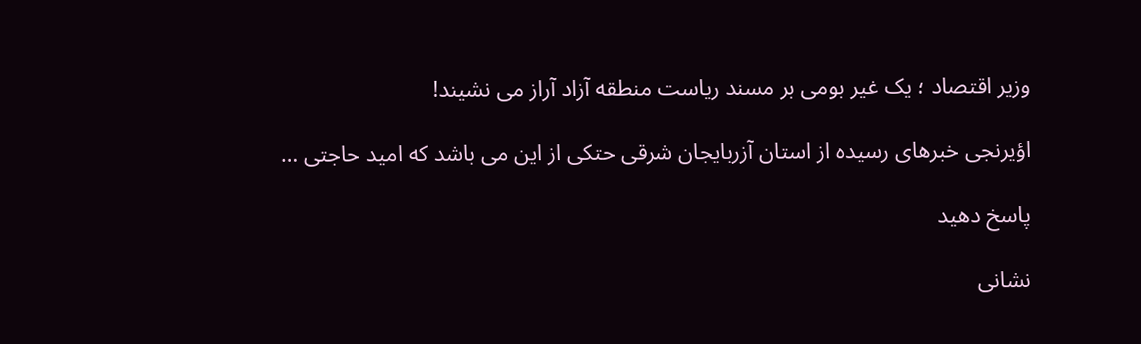وزیر اقتصاد ؛ یک غیر بومی بر مسند ریاست منطقه آزاد آراز می نشیند!

اؤیرنجی خبرهای رسیده از استان آزربایجان شرقی حتکی از این می باشد که امید حاجتی …

پاسخ دهید

نشانی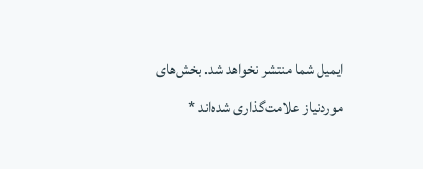ایمیل شما منتشر نخواهد شد. بخش‌های موردنیاز علامت‌گذاری شده‌اند *